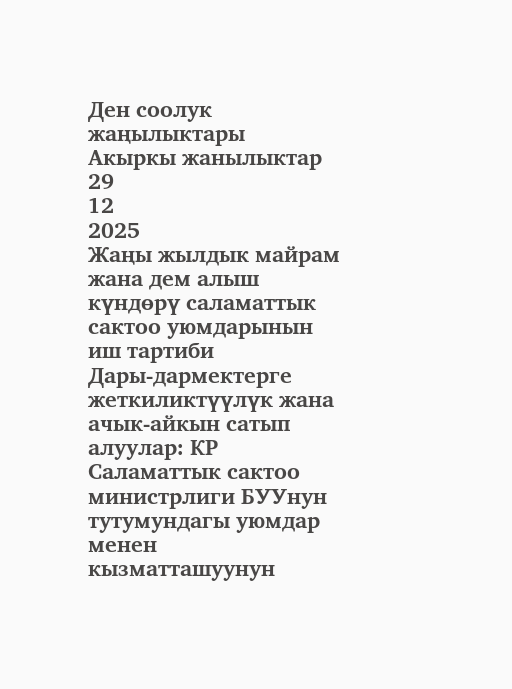Ден соолук жаңылыктары
Акыркы жанылыктар
29
12
2025
Жаңы жылдык майрам жана дем алыш күндөрү саламаттык сактоо уюмдарынын иш тартиби
Дары-дармектерге жеткиликтүүлүк жана ачык-айкын сатып алуулар: КР Саламаттык сактоо министрлиги БУУнун тутумундагы уюмдар менен кызматташуунун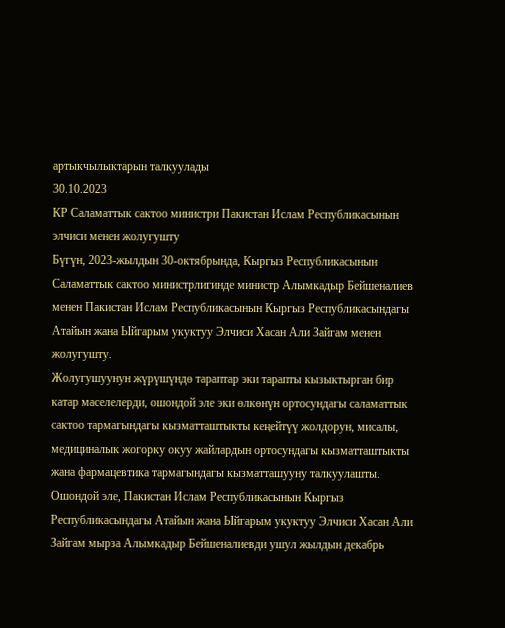артыкчылыктарын талкуулады
30.10.2023
КР Саламаттык сактоо министри Пакистан Ислам Республикасынын элчиси менен жолугушту
Бүгүн, 2023-жылдын 30-октябрында, Кыргыз Республикасынын Саламаттык сактоо министрлигинде министр Алымкадыр Бейшеналиев менен Пакистан Ислам Республикасынын Кыргыз Республикасындагы Атайын жана Ыйгарым укуктуу Элчиси Хасан Али Зайгам менен жолугушту.
Жолугушуунун жүрүшүндө тараптар эки тарапты кызыктырган бир катар маселелерди, ошондой эле эки өлкөнүн ортосундагы саламаттык сактоо тармагындагы кызматташтыкты кеңейтүү жолдорун, мисалы, медициналык жогорку окуу жайлардын ортосундагы кызматташтыкты жана фармацевтика тармагындагы кызматташууну талкуулашты.
Ошондой эле, Пакистан Ислам Республикасынын Кыргыз Республикасындагы Атайын жана Ыйгарым укуктуу Элчиси Хасан Али Зайгам мырза Алымкадыр Бейшеналиевди ушул жылдын декабрь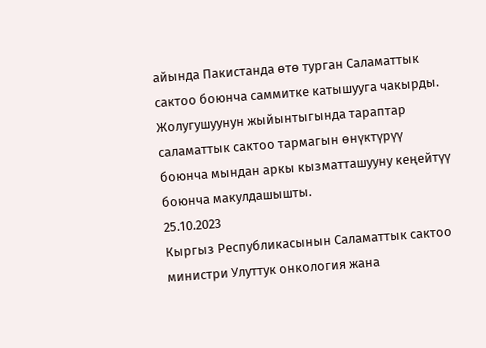айында Пакистанда өтө турган Саламаттык сактоо боюнча саммитке катышууга чакырды.
Жолугушуунун жыйынтыгында тараптар саламаттык сактоо тармагын өнүктүрүү боюнча мындан аркы кызматташууну кеңейтүү боюнча макулдашышты.
25.10.2023
Кыргыз Республикасынын Саламаттык сактоо министри Улуттук онкология жана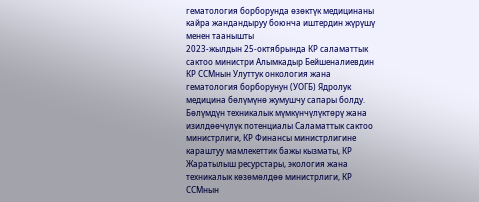гематология борборунда өзөктүк медицинаны кайра жандандыруу боюнча иштердин жүрүшү менен таанышты
2023-жылдын 25-октябрында КР саламаттык сактоо министри Алымкадыр Бейшеналиевдин КР ССМнын Улуттук онкология жана гематология борборунун (УОГБ) Ядролук медицина бөлүмүнө жумушчу сапары болду. Бөлүмдүн техникалык мүмкүнчүлүктөрү жана изилдөөчүлүк потенциалы Саламаттык сактоо министрлиги, КР Финансы министрлигине караштуу мамлекеттик бажы кызматы, КР Жаратылыш ресурстары, экология жана техникалык көзөмөлдөө министрлиги, КР ССМнын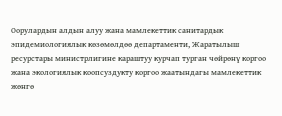Оорулардын алдын алуу жана мамлекеттик санитардык эпидемиологиялык көзөмөлдөө департаменти, Жаратылыш ресурстары министрлигине караштуу курчап турган чөйрөнү коргоо жана экологиялык коопсуздукту коргоо жаатындагы мамлекеттик жөнгө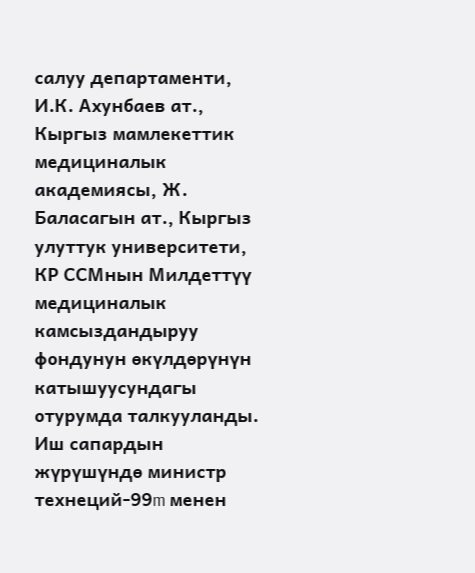салуу департаменти, И.К. Ахунбаев ат., Кыргыз мамлекеттик медициналык академиясы, Ж. Баласагын ат., Кыргыз улуттук университети, КР ССМнын Милдеттүү медициналык камсыздандыруу фондунун өкүлдөрүнүн катышуусундагы отурумда талкууланды.
Иш сапардын жүрүшүндө министр технеций-99m менен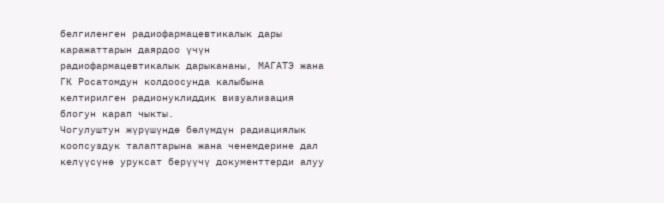белгиленген радиофармацевтикалык дары каражаттарын даярдоо үчүн радиофармацевтикалык дарыкананы, МАГАТЭ жана ГК Росатомдун колдоосунда калыбына келтирилген радионуклиддик визуализация блогун карап чыкты.
Чогулуштун жүрүшүндө бөлүмдүн радиациялык коопсуздук талаптарына жана ченемдерине дал келүүсүнө уруксат берүүчү документтерди алуу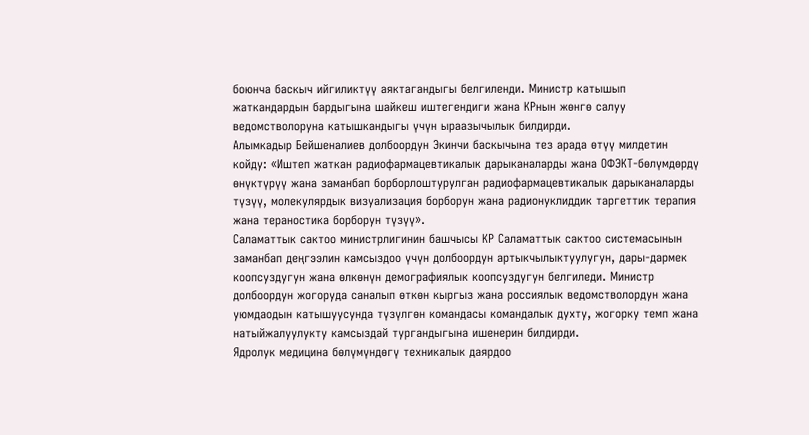боюнча баскыч ийгиликтүү аяктагандыгы белгиленди. Министр катышып жаткандардын бардыгына шайкеш иштегендиги жана КРнын жөнгө салуу ведомстволоруна катышкандыгы үчүн ыраазычылык билдирди.
Алымкадыр Бейшеналиев долбоордун Экинчи баскычына тез арада өтүү милдетин койду: «Иштеп жаткан радиофармацевтикалык дарыканаларды жана ОФЭКТ-бөлүмдөрдү өнүктүрүү жана заманбап борборлоштурулган радиофармацевтикалык дарыканаларды түзүү, молекулярдык визуализация борборун жана радионуклиддик таргеттик терапия жана тераностика борборун түзүү».
Саламаттык сактоо министрлигинин башчысы КР Саламаттык сактоо системасынын заманбап деңгээлин камсыздоо үчүн долбоордун артыкчылыктуулугун, дары-дармек коопсуздугун жана өлкөнүн демографиялык коопсуздугун белгиледи. Министр долбоордун жогоруда саналып өткөн кыргыз жана россиялык ведомстволордун жана уюмдаодын катышуусунда түзүлгөн командасы командалык духту, жогорку темп жана натыйжалуулукту камсыздай тургандыгына ишенерин билдирди.
Ядролук медицина бөлүмүндөгү техникалык даярдоо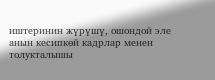иштеринин жүрүшү, ошондой эле анын кесипкөй кадрлар менен толукталышы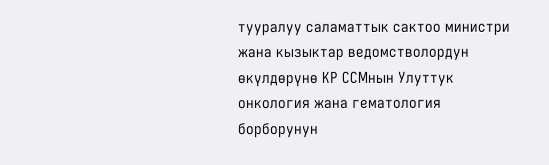тууралуу саламаттык сактоо министри жана кызыктар ведомстволордун өкүлдөрүнө КР ССМнын Улуттук онкология жана гематология борборунун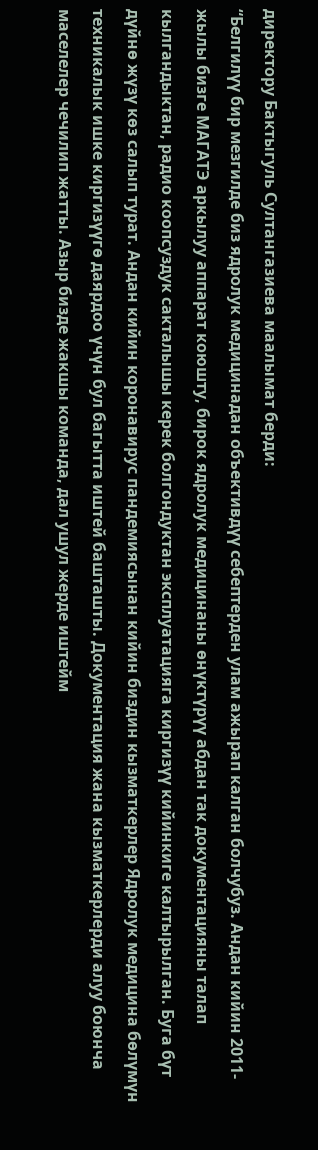директору Бактыгуль Султангазиева маалымат берди:
“Белгилүү бир мезгилде биз ядролук медицинадан объективдүү себептерден улам ажырап калган болчубуз. Андан кийин 2011-жылы бизге МАГАТЭ аркылуу аппарат коюшту, бирок ядролук медицинаны өнүктүрүү абдан так документацияны талап кылгандыктан, радио коопсуздук сакталышы керек болгондуктан эксплуатацияга киргизүү кийинкиге калтырылган. Буга бүт дүйнө жүзү көз салып турат. Андан кийин коронавирус пандемиясынан кийин биздин кызматкерлер Ядролук медицина бөлүмүн техникалык ишке киргизүүгө даярдоо үчүн бул багытта иштей башташты. Документация жана кызматкерлерди алуу боюнча маселелер чечилип жатты. Азыр бизде жакшы команда, дал ушул жерде иштейм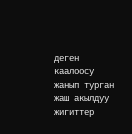деген каалоосу жанып турган жаш акылдуу жигиттер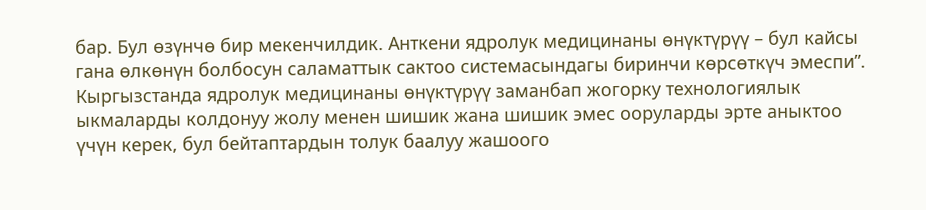бар. Бул өзүнчө бир мекенчилдик. Анткени ядролук медицинаны өнүктүрүү – бул кайсы гана өлкөнүн болбосун саламаттык сактоо системасындагы биринчи көрсөткүч эмеспи”.
Кыргызстанда ядролук медицинаны өнүктүрүү заманбап жогорку технологиялык ыкмаларды колдонуу жолу менен шишик жана шишик эмес ооруларды эрте аныктоо үчүн керек, бул бейтаптардын толук баалуу жашоого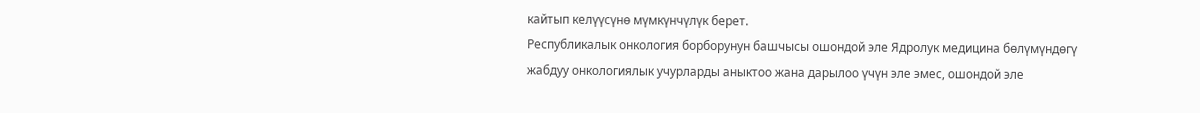кайтып келүүсүнө мүмкүнчүлүк берет.
Республикалык онкология борборунун башчысы ошондой эле Ядролук медицина бөлүмүндөгү жабдуу онкологиялык учурларды аныктоо жана дарылоо үчүн эле эмес, ошондой эле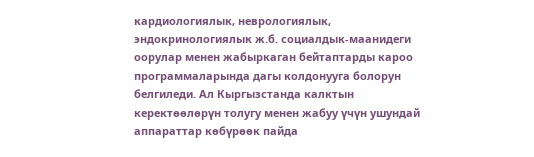кардиологиялык, неврологиялык, эндокринологиялык ж.б. социалдык-маанидеги оорулар менен жабыркаган бейтаптарды кароо программаларында дагы колдонууга болорун белгиледи. Ал Кыргызстанда калктын керектөөлөрүн толугу менен жабуу үчүн ушундай аппараттар көбүрөөк пайда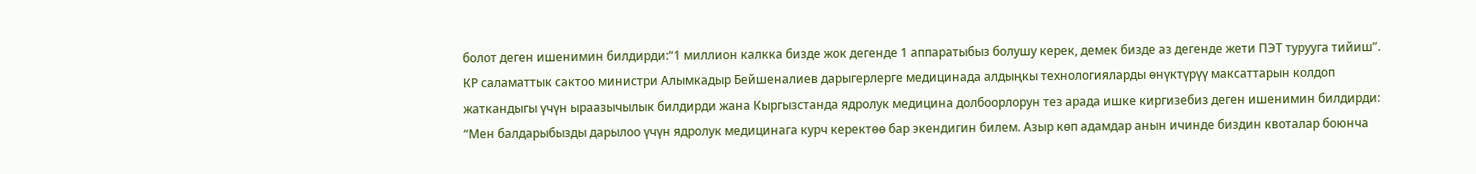болот деген ишенимин билдирди:“1 миллион калкка бизде жок дегенде 1 аппаратыбыз болушу керек, демек бизде аз дегенде жети ПЭТ турууга тийиш”.
КР саламаттык сактоо министри Алымкадыр Бейшеналиев дарыгерлерге медицинада алдыңкы технологияларды өнүктүрүү максаттарын колдоп жаткандыгы үчүн ыраазычылык билдирди жана Кыргызстанда ядролук медицина долбоорлорун тез арада ишке киргизебиз деген ишенимин билдирди:
“Мен балдарыбызды дарылоо үчүн ядролук медицинага курч керектөө бар экендигин билем. Азыр көп адамдар анын ичинде биздин квоталар боюнча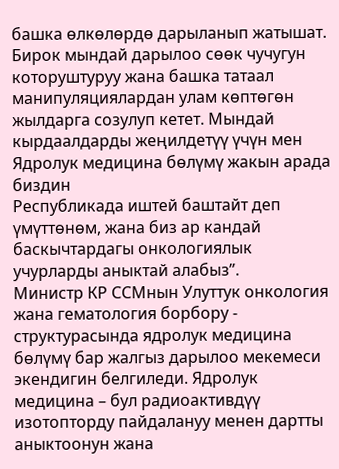башка өлкөлөрдө дарыланып жатышат. Бирок мындай дарылоо сөөк чучугун которуштуруу жана башка татаал манипуляциялардан улам көптөгөн жылдарга созулуп кетет. Мындай кырдаалдарды жеңилдетүү үчүн мен Ядролук медицина бөлүмү жакын арада биздин
Республикада иштей баштайт деп үмүттөнөм, жана биз ар кандай баскычтардагы онкологиялык учурларды аныктай алабыз”.
Министр КР ССМнын Улуттук онкология жана гематология борбору - структурасында ядролук медицина бөлүмү бар жалгыз дарылоо мекемеси экендигин белгиледи. Ядролук медицина – бул радиоактивдүү изотопторду пайдалануу менен дартты аныктоонун жана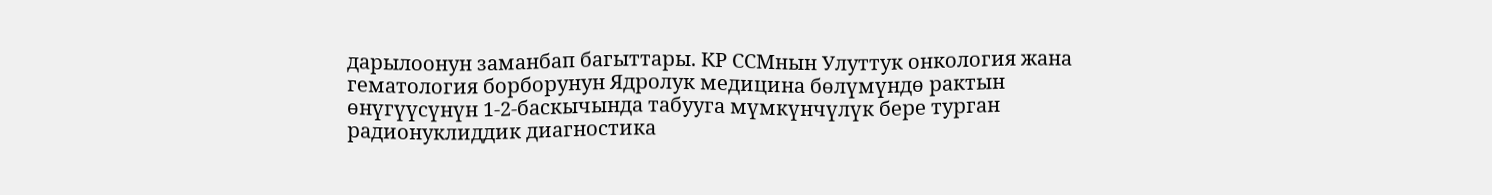дарылоонун заманбап багыттары. КР ССМнын Улуттук онкология жана гематология борборунун Ядролук медицина бөлүмүндө рактын өнүгүүсүнүн 1-2-баскычында табууга мүмкүнчүлүк бере турган радионуклиддик диагностика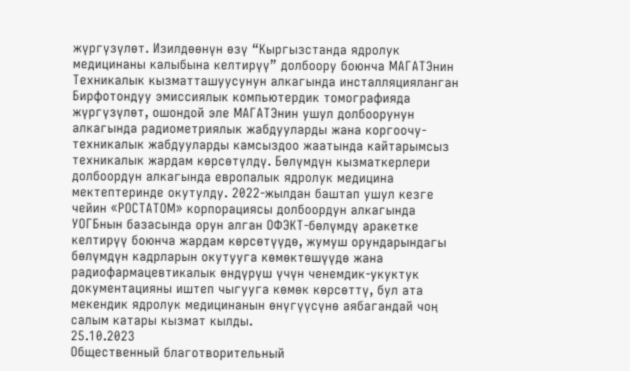жүргүзүлөт. Изилдөөнүн өзү “Кыргызстанда ядролук медицинаны калыбына келтирүү” долбоору боюнча МАГАТЭнин Техникалык кызматташуусунун алкагында инсталляцияланган Бирфотондуу эмиссиялык компьютердик томографияда жүргүзүлөт, ошондой эле МАГАТЭнин ушул долбоорунун алкагында радиометриялык жабдууларды жана коргоочу-техникалык жабдууларды камсыздоо жаатында кайтарымсыз техникалык жардам көрсөтүлдү. Бөлүмдүн кызматкерлери долбоордун алкагында европалык ядролук медицина мектептеринде окутулду. 2022-жылдан баштап ушул кезге чейин «РОСТАТОМ» корпорациясы долбоордун алкагында УОГБнын базасында орун алган ОФЭКТ-бөлүмдү аракетке келтирүү боюнча жардам көрсөтүүдө, жумуш орундарындагы бөлүмдүн кадрларын окутууга көмөктөшүүдө жана радиофармацевтикалык өндүрүш үчүн ченемдик-укуктук документацияны иштеп чыгууга көмөк көрсөттү, бул ата мекендик ядролук медицинанын өнүгүүсүнө аябагандай чоң салым катары кызмат кылды.
25.10.2023
Общественный благотворительный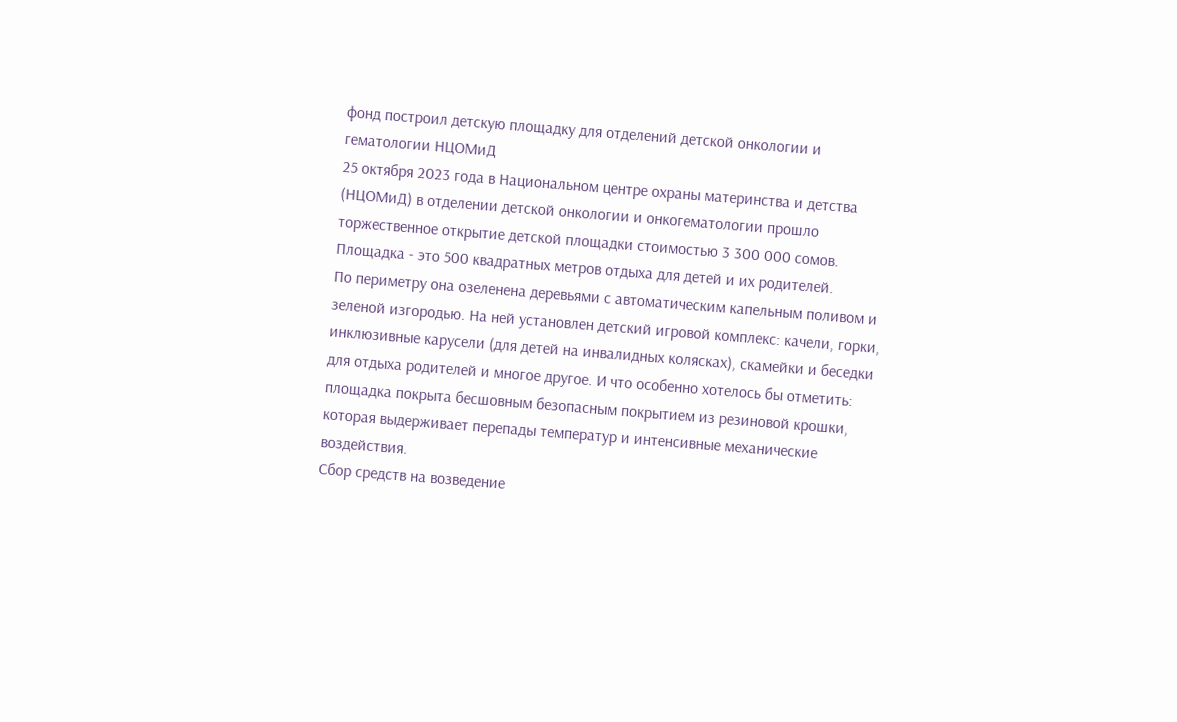фонд построил детскую площадку для отделений детской онкологии и гематологии НЦОМиД
25 октября 2023 года в Национальном центре охраны материнства и детства (НЦОМиД) в отделении детской онкологии и онкогематологии прошло торжественное открытие детской площадки стоимостью 3 300 000 сомов.
Площадка - это 500 квадратных метров отдыха для детей и их родителей.
По периметру она озеленена деревьями с автоматическим капельным поливом и зеленой изгородью. На ней установлен детский игровой комплекс: качели, горки, инклюзивные карусели (для детей на инвалидных колясках), скамейки и беседки для отдыха родителей и многое другое. И что особенно хотелось бы отметить: площадка покрыта бесшовным безопасным покрытием из резиновой крошки, которая выдерживает перепады температур и интенсивные механические воздействия.
Сбор средств на возведение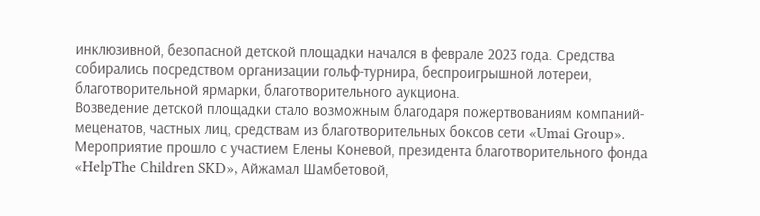инклюзивной, безопасной детской площадки начался в феврале 2023 года. Средства собирались посредством организации гольф-турнира, беспроигрышной лотереи, благотворительной ярмарки, благотворительного аукциона.
Возведение детской площадки стало возможным благодаря пожертвованиям компаний-меценатов, частных лиц, средствам из благотворительных боксов сети «Umai Group».
Мероприятие прошло с участием Елены Коневой, президента благотворительного фонда «HelpThe Сhildren SKD», Айжамал Шамбетовой,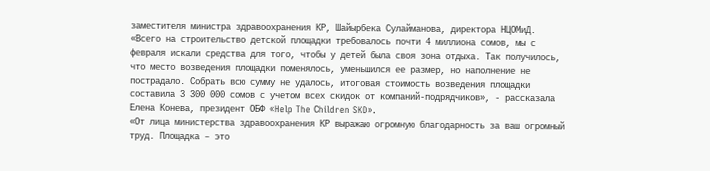заместителя министра здравоохранения КР, Шайырбека Сулайманова, директора НЦОМиД.
«Всего на строительство детской площадки требовалось почти 4 миллиона сомов, мы с февраля искали средства для того, чтобы у детей была своя зона отдыха. Так получилось, что место возведения площадки поменялось, уменьшился ее размер, но наполнение не пострадало. Собрать всю сумму не удалось, итоговая стоимость возведения площадки составила 3 300 000 сомов с учетом всех скидок от компаний-подрядчиков», - рассказала Елена Конева, президент ОБФ «Help The Сhildren SKD».
«От лица министерства здравоохранения КР выражаю огромную благодарность за ваш огромный труд. Площадка – это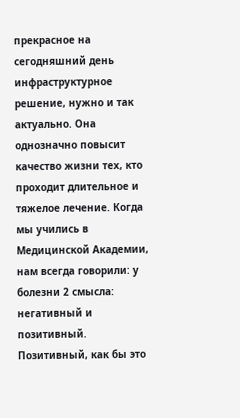прекрасное на сегодняшний день инфраструктурное решение, нужно и так актуально. Она однозначно повысит качество жизни тех, кто проходит длительное и тяжелое лечение. Когда мы учились в Медицинской Академии, нам всегда говорили: у болезни 2 смысла: негативный и позитивный. Позитивный, как бы это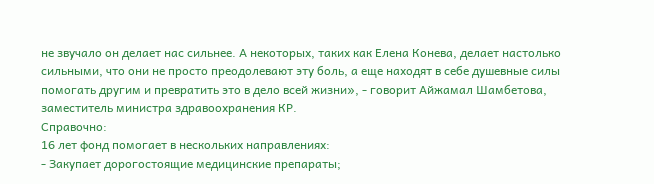не звучало он делает нас сильнее. А некоторых, таких как Елена Конева, делает настолько сильными, что они не просто преодолевают эту боль, а еще находят в себе душевные силы помогать другим и превратить это в дело всей жизни», - говорит Айжамал Шамбетова, заместитель министра здравоохранения КР.
Справочно:
16 лет фонд помогает в нескольких направлениях:
- Закупает дорогостоящие медицинские препараты;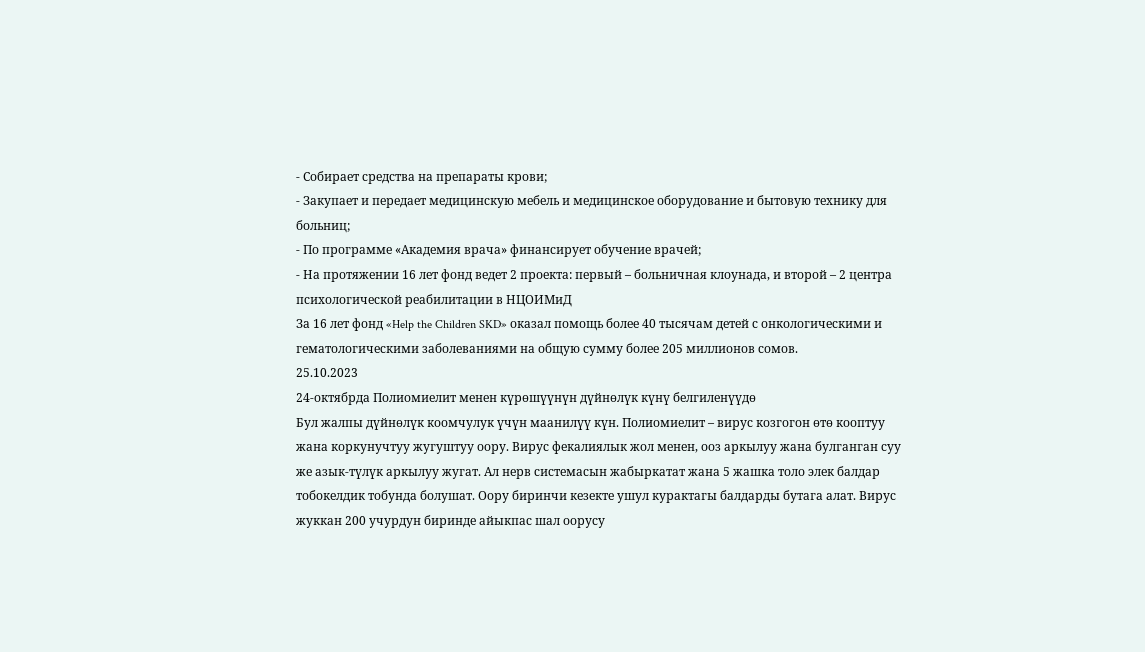- Собирает средства на препараты крови;
- Закупает и передает медицинскую мебель и медицинское оборудование и бытовую технику для больниц;
- По программе «Академия врача» финансирует обучение врачей;
- На протяжении 16 лет фонд ведет 2 проекта: первый – больничная клоунада, и второй – 2 центра психологической реабилитации в НЦОИМиД
За 16 лет фонд «Help the Children SKD» оказал помощь более 40 тысячам детей с онкологическими и гематологическими заболеваниями на общую сумму более 205 миллионов сомов.
25.10.2023
24-октябрда Полиомиелит менен күрөшүүнүн дүйнөлүк күнү белгиленүүдө
Бул жалпы дүйнөлүк коомчулук үчүн маанилүү күн. Полиомиелит – вирус козгогон өтө кооптуу жана коркунучтуу жугуштуу оору. Вирус фекалиялык жол менен, ооз аркылуу жана булганган суу же азык-түлүк аркылуу жугат. Ал нерв системасын жабыркатат жана 5 жашка толо элек балдар тобокелдик тобунда болушат. Оору биринчи кезекте ушул курактагы балдарды бутага алат. Вирус жуккан 200 учурдун биринде айыкпас шал оорусу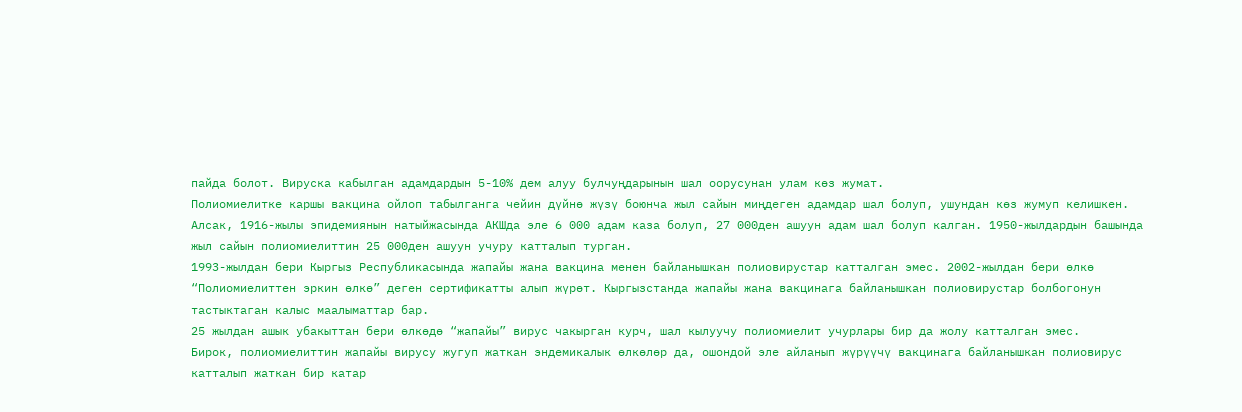пайда болот. Вируска кабылган адамдардын 5-10% дем алуу булчуңдарынын шал оорусунан улам көз жумат.
Полиомиелитке каршы вакцина ойлоп табылганга чейин дүйнө жүзү боюнча жыл сайын миңдеген адамдар шал болуп, ушундан көз жумуп келишкен. Алсак, 1916-жылы эпидемиянын натыйжасында АКШда эле 6 000 адам каза болуп, 27 000ден ашуун адам шал болуп калган. 1950-жылдардын башында жыл сайын полиомиелиттин 25 000ден ашуун учуру катталып турган.
1993-жылдан бери Кыргыз Республикасында жапайы жана вакцина менен байланышкан полиовирустар катталган эмес. 2002-жылдан бери өлкө “Полиомиелиттен эркин өлкө” деген сертификатты алып жүрөт. Кыргызстанда жапайы жана вакцинага байланышкан полиовирустар болбогонун тастыктаган калыс маалыматтар бар.
25 жылдан ашык убакыттан бери өлкөдө “жапайы” вирус чакырган курч, шал кылуучу полиомиелит учурлары бир да жолу катталган эмес.
Бирок, полиомиелиттин жапайы вирусу жугуп жаткан эндемикалык өлкөлөр да, ошондой эле айланып жүрүүчү вакцинага байланышкан полиовирус катталып жаткан бир катар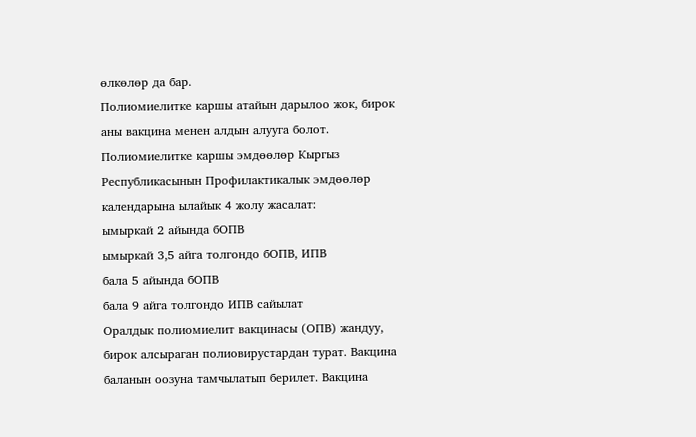өлкөлөр да бар.
Полиомиелитке каршы атайын дарылоо жок, бирок аны вакцина менен алдын алууга болот.
Полиомиелитке каршы эмдөөлөр Кыргыз Республикасынын Профилактикалык эмдөөлөр календарына ылайык 4 жолу жасалат:
ымыркай 2 айында бОПВ
ымыркай 3,5 айга толгондо бОПВ, ИПВ
бала 5 айында бОПВ
бала 9 айга толгондо ИПВ сайылат
Оралдык полиомиелит вакцинасы (ОПВ) жандуу, бирок алсыраган полиовирустардан турат. Вакцина баланын оозуна тамчылатып берилет. Вакцина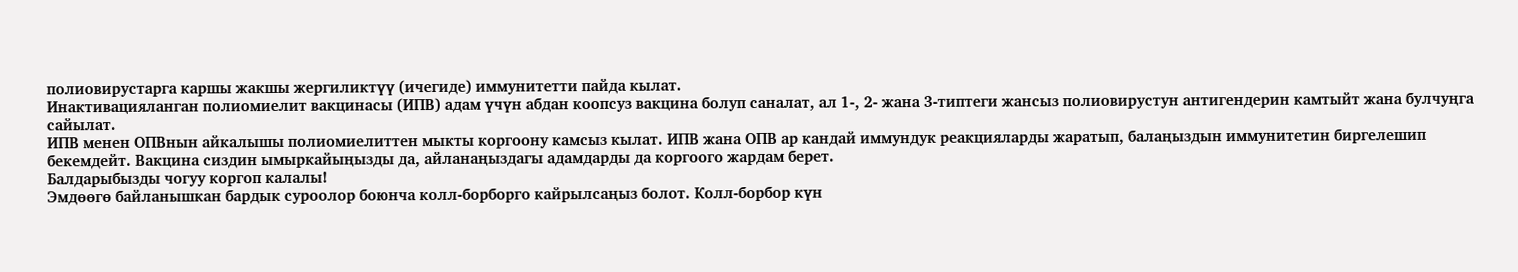полиовирустарга каршы жакшы жергиликтүү (ичегиде) иммунитетти пайда кылат.
Инактивацияланган полиомиелит вакцинасы (ИПВ) адам үчүн абдан коопсуз вакцина болуп саналат, ал 1-, 2- жана 3-типтеги жансыз полиовирустун антигендерин камтыйт жана булчуңга сайылат.
ИПВ менен ОПВнын айкалышы полиомиелиттен мыкты коргоону камсыз кылат. ИПВ жана ОПВ ар кандай иммундук реакцияларды жаратып, балаңыздын иммунитетин биргелешип бекемдейт. Вакцина сиздин ымыркайыңызды да, айланаңыздагы адамдарды да коргоого жардам берет.
Балдарыбызды чогуу коргоп калалы!
Эмдөөгө байланышкан бардык суроолор боюнча колл-борборго кайрылсаңыз болот. Колл-борбор күн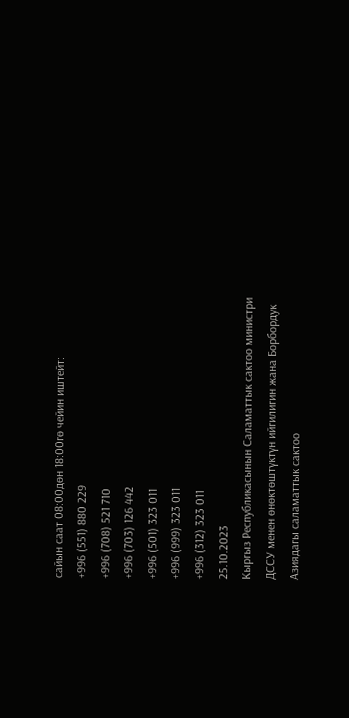сайын саат 08:00дөн 18:00гө чейин иштейт:
+996 (551) 880 229
+996 (708) 521 710
+996 (703) 126 442
+996 (501) 323 011
+996 (999) 323 011
+996 (312) 323 011
25.10.2023
Кыргыз Республикасынын Саламаттык сактоо министри ДССУ менен өнөктөштүктүн ийгилигин жана Борбордук Азиядагы саламаттык сактоо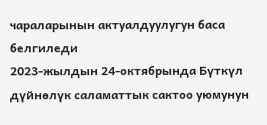чараларынын актуалдуулугун баса белгиледи
2023-жылдын 24-октябрында Бүткүл дүйнөлүк саламаттык сактоо уюмунун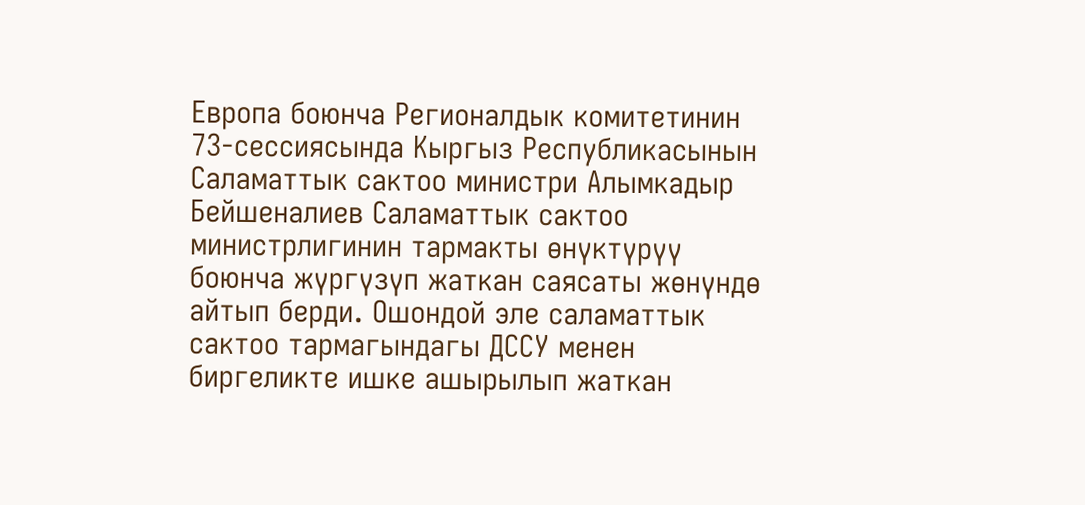Европа боюнча Регионалдык комитетинин 73-сессиясында Кыргыз Республикасынын Саламаттык сактоо министри Алымкадыр Бейшеналиев Саламаттык сактоо министрлигинин тармакты өнүктүрүү боюнча жүргүзүп жаткан саясаты жөнүндө айтып берди. Ошондой эле саламаттык сактоо тармагындагы ДССУ менен биргеликте ишке ашырылып жаткан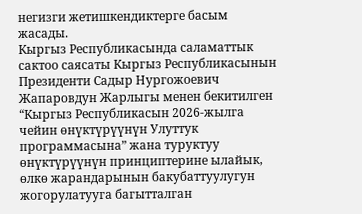негизги жетишкендиктерге басым жасады.
Кыргыз Республикасында саламаттык сактоо саясаты Кыргыз Республикасынын Президенти Садыр Нургожоевич Жапаровдун Жарлыгы менен бекитилген “Кыргыз Республикасын 2026-жылга чейин өнүктүрүүнүн Улуттук программасына” жана туруктуу өнүктүрүүнүн принциптерине ылайык, өлкө жарандарынын бакубаттуулугун жогорулатууга багытталган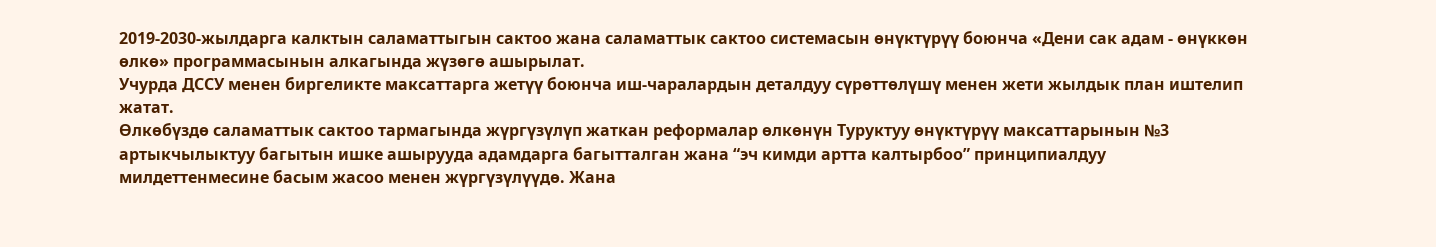2019-2030-жылдарга калктын саламаттыгын сактоо жана саламаттык сактоо системасын өнүктүрүү боюнча «Дени сак адам - өнүккөн өлкө» программасынын алкагында жүзөгө ашырылат.
Учурда ДССУ менен биргеликте максаттарга жетүү боюнча иш-чаралардын деталдуу сүрөттөлүшү менен жети жылдык план иштелип жатат.
Өлкөбүздө саламаттык сактоо тармагында жүргүзүлүп жаткан реформалар өлкөнүн Туруктуу өнүктүрүү максаттарынын №3 артыкчылыктуу багытын ишке ашырууда адамдарга багытталган жана “эч кимди артта калтырбоо” принципиалдуу милдеттенмесине басым жасоо менен жүргүзүлүүдө. Жана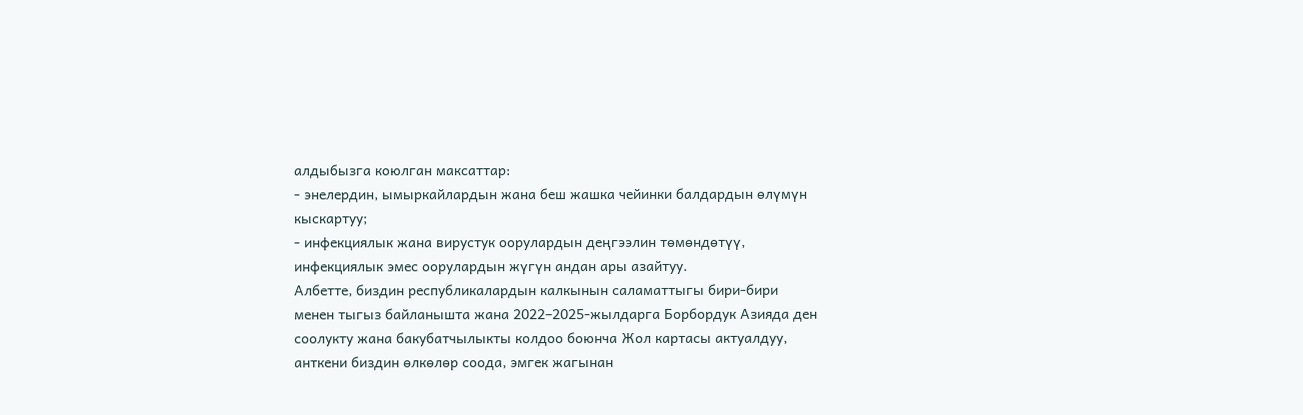алдыбызга коюлган максаттар:
- энелердин, ымыркайлардын жана беш жашка чейинки балдардын өлүмүн кыскартуу;
- инфекциялык жана вирустук оорулардын деңгээлин төмөндөтүү, инфекциялык эмес оорулардын жүгүн андан ары азайтуу.
Албетте, биздин республикалардын калкынын саламаттыгы бири-бири менен тыгыз байланышта жана 2022–2025-жылдарга Борбордук Азияда ден соолукту жана бакубатчылыкты колдоо боюнча Жол картасы актуалдуу, анткени биздин өлкөлөр соода, эмгек жагынан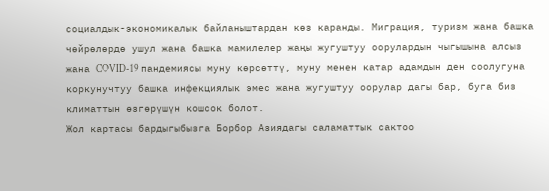социалдык-экономикалык байланыштардан көз каранды. Миграция, туризм жана башка чөйрөлөрдө ушул жана башка мамилелер жаңы жугуштуу оорулардын чыгышына алсыз жана COVID-19 пандемиясы муну көрсөттү, муну менен катар адамдын ден соолугуна коркунучтуу башка инфекциялык эмес жана жугуштуу оорулар дагы бар, буга биз климаттын өзгөрүшүн кошсок болот.
Жол картасы бардыгыбызга Борбор Азиядагы саламаттык сактоо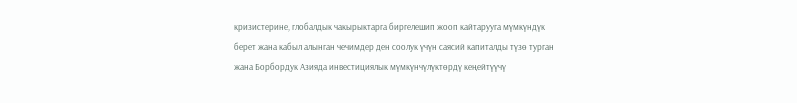кризистерине, глобалдык чакырыктарга биргелешип жооп кайтарууга мүмкүндүк берет жана кабыл алынган чечимдер ден соолук үчүн саясий капиталды түзө турган жана Борбордук Азияда инвестициялык мүмкүнчүлүктөрдү кеңейтүүчү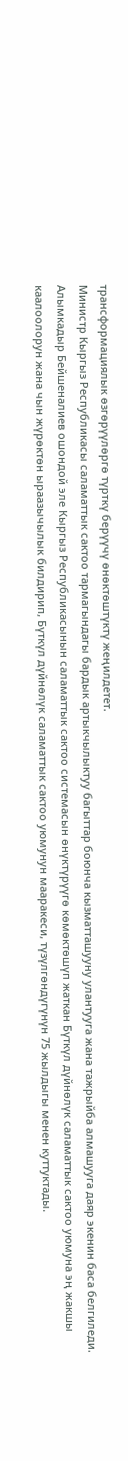трансформациялык өзгөрүүлөргө түрткү берүүчү өнөктөштүктү жеңилдетет.
Министр Кыргыз Республикасы саламаттык сактоо тармагындагы бардык артыкчылыктуу багыттар боюнча кызматташууну улантууга жана тажрыйба алмашууга даяр экенин баса белгиледи.
Алымкадыр Бейшеналиев ошондой эле Кыргыз Республикасынын саламаттык сактоо системасын өнүктүрүүгө көмөктөшүп жаткан Бүткүл дүйнөлүк саламаттык сактоо уюмуна эң жакшы каалоолорун жана чын жүрөктөн ыраазычылык билдирип, Бүткүл дүйнөлүк саламаттык сактоо уюмунун мааракеси, түзүлгөндүгүнүн 75 жылдыгы менен куттуктады.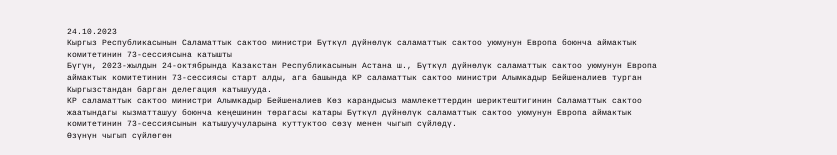24.10.2023
Кыргыз Республикасынын Саламаттык сактоо министри Бүткүл дүйнөлүк саламаттык сактоо уюмунун Европа боюнча аймактык комитетинин 73-сессиясына катышты
Бүгүн, 2023-жылдын 24-октябрында Казакстан Республикасынын Астана ш., Бүткүл дүйнөлүк саламаттык сактоо уюмунун Европа аймактык комитетинин 73-сессиясы старт алды, ага башында КР саламаттык сактоо министри Алымкадыр Бейшеналиев турган Кыргызстандан барган делегация катышууда.
КР саламаттык сактоо министри Алымкадыр Бейшеналиев Көз карандысыз мамлекеттердин шериктештигинин Саламаттык сактоо жаатындагы кызматташуу боюнча кеңешинин төрагасы катары Бүткүл дүйнөлүк саламаттык сактоо уюмунун Европа аймактык комитетинин 73-сессиясынын катышуучуларына куттуктоо сөзү менен чыгып сүйлөдү.
Өзүнүн чыгып сүйлөгөн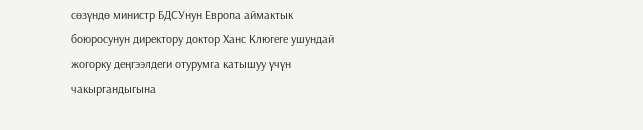сөзүндө министр БДСУнун Европа аймактык боюросунун директору доктор Ханс Клюгеге ушундай жогорку деңгээлдеги отурумга катышуу үчүн чакыргандыгына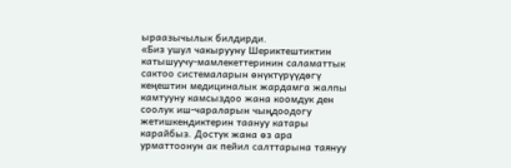ыраазычылык билдирди.
«Биз ушул чакырууну Шериктештиктин катышуучу-мамлекеттеринин саламаттык сактоо системаларын өнүктүрүүдөгү кеңештин медициналык жардамга жалпы камтууну камсыздоо жана коомдук ден соолук иш-чараларын чыңдоодогу жетишкендиктерин таануу катары карайбыз. Достук жана өз ара урматтоонун ак пейил салттарына таянуу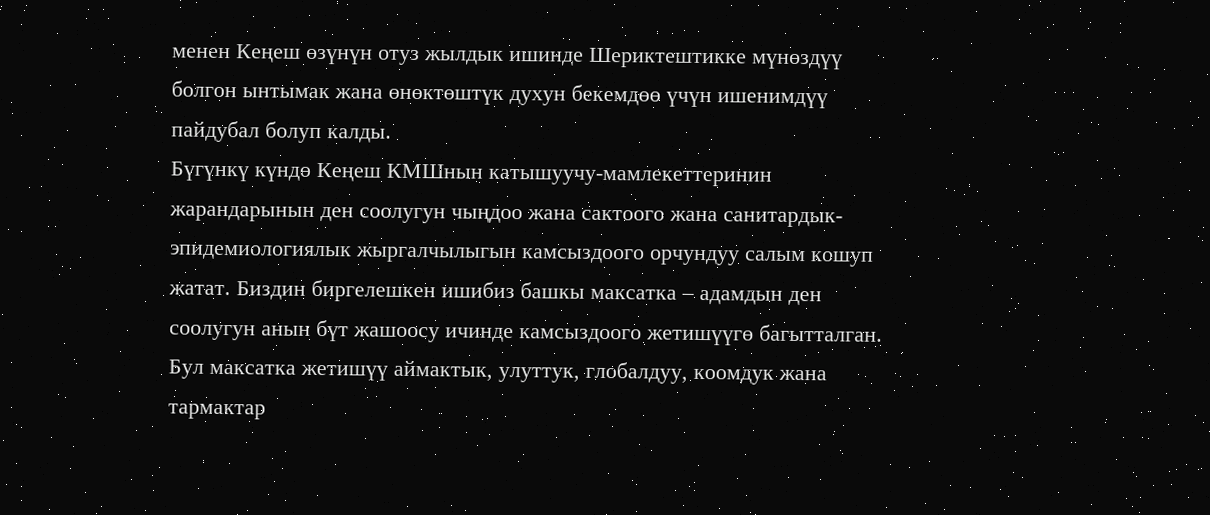менен Кеңеш өзүнүн отуз жылдык ишинде Шериктештикке мүнөздүү болгон ынтымак жана өнөктөштүк духун бекемдөө үчүн ишенимдүү пайдубал болуп калды.
Бүгүнкү күндө Кеңеш КМШнын катышуучу-мамлекеттеринин жарандарынын ден соолугун чыңдоо жана сактоого жана санитардык-эпидемиологиялык жыргалчылыгын камсыздоого орчундуу салым кошуп жатат. Биздин биргелешкен ишибиз башкы максатка – адамдын ден соолугун анын бүт жашоосу ичинде камсыздоого жетишүүгө багытталган. Бул максатка жетишүү аймактык, улуттук, глобалдуу, коомдук жана тармактар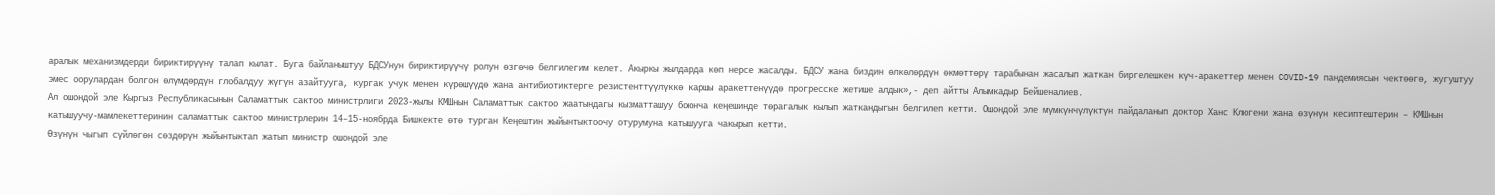аралык механизмдерди бириктирүүнү талап кылат. Буга байланыштуу БДСУнун бириктирүүчү ролун өзгөчө белгилегим келет. Акыркы жылдарда көп нерсе жасалды. БДСУ жана биздин өлкөлөрдүн өкмөттөрү тарабынан жасалып жаткан биргелешкен күч-аракеттер менен COVID-19 пандемиясын чектөөгө, жугуштуу эмес оорулардан болгон өлүмдөрдүн глобалдуу жүгүн азайтууга, кургак учук менен күрөшүүдө жана антибиотиктерге резистенттүүлүккө каршы аракеттенүүдө прогресске жетише алдык»,- деп айтты Алымкадыр Бейшеналиев.
Ал ошондой эле Кыргыз Республикасынын Саламаттык сактоо министрлиги 2023-жылы КМШнын Саламаттык сактоо жаатындагы кызматташуу боюнча кеңешинде төрагалык кылып жаткандыгын белгилеп кетти. Ошондой эле мүмкүнчүлүктүн пайдаланып доктор Ханс Клюгени жана өзүнүн кесиптештерин – КМШнын катышуучу-мамлекеттеринин саламаттык сактоо министрлерин 14–15-ноябрда Бишкекте өтө турган Кеңештин жыйынтыктоочу отурумуна катышууга чакырып кетти.
Өзүнүн чыгып сүйлөгөн сөздөрүн жыйынтыктап жатып министр ошондой эле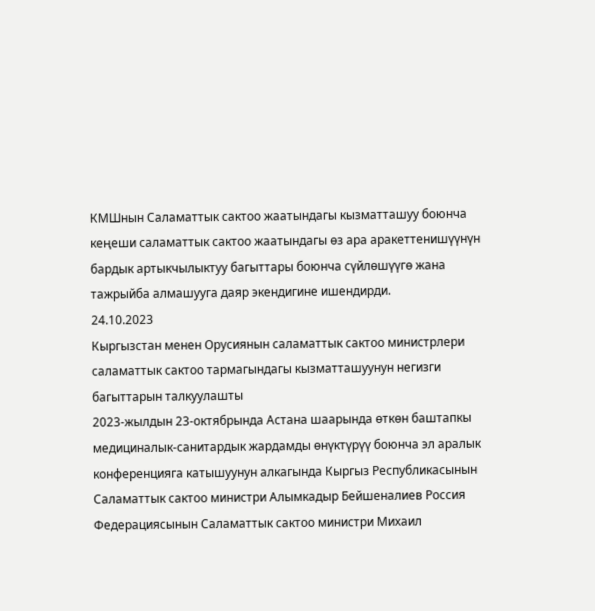КМШнын Саламаттык сактоо жаатындагы кызматташуу боюнча кеңеши саламаттык сактоо жаатындагы өз ара аракеттенишүүнүн бардык артыкчылыктуу багыттары боюнча сүйлөшүүгө жана тажрыйба алмашууга даяр экендигине ишендирди.
24.10.2023
Кыргызстан менен Орусиянын саламаттык сактоо министрлери саламаттык сактоо тармагындагы кызматташуунун негизги багыттарын талкуулашты
2023-жылдын 23-октябрында Астана шаарында өткөн баштапкы медициналык-санитардык жардамды өнүктүрүү боюнча эл аралык конференцияга катышуунун алкагында Кыргыз Республикасынын Саламаттык сактоо министри Алымкадыр Бейшеналиев Россия Федерациясынын Саламаттык сактоо министри Михаил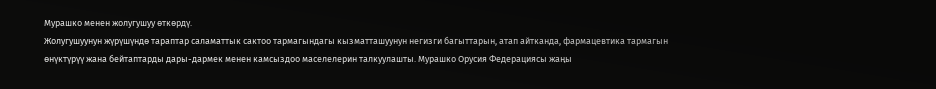Мурашко менен жолугушуу өткөрдү.
Жолугушуунун жүрүшүндө тараптар саламаттык сактоо тармагындагы кызматташуунун негизги багыттарын, атап айтканда, фармацевтика тармагын өнүктүрүү жана бейтаптарды дары-дармек менен камсыздоо маселелерин талкуулашты. Мурашко Орусия Федерациясы жаңы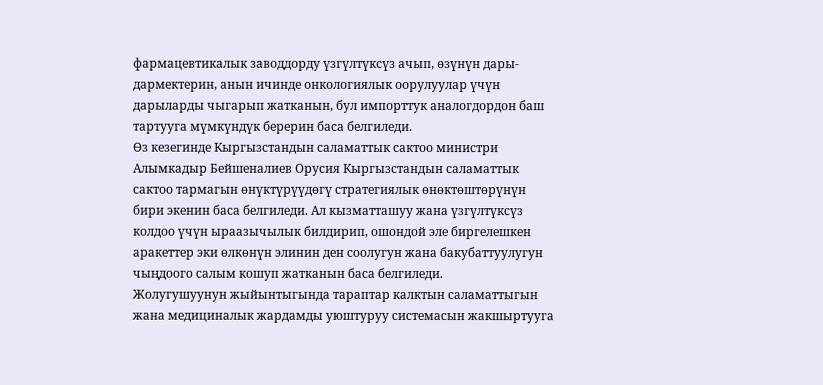фармацевтикалык заводдорду үзгүлтүксүз ачып, өзүнүн дары-дармектерин, анын ичинде онкологиялык оорулуулар үчүн дарыларды чыгарып жатканын, бул импорттук аналогдордон баш тартууга мүмкүндүк берерин баса белгиледи.
Өз кезегинде Кыргызстандын саламаттык сактоо министри Алымкадыр Бейшеналиев Орусия Кыргызстандын саламаттык сактоо тармагын өнүктүрүүдөгү стратегиялык өнөктөштөрүнүн бири экенин баса белгиледи. Ал кызматташуу жана үзгүлтүксүз колдоо үчүн ыраазычылык билдирип, ошондой эле биргелешкен аракеттер эки өлкөнүн элинин ден соолугун жана бакубаттуулугун чыңдоого салым кошуп жатканын баса белгиледи.
Жолугушуунун жыйынтыгында тараптар калктын саламаттыгын жана медициналык жардамды уюштуруу системасын жакшыртууга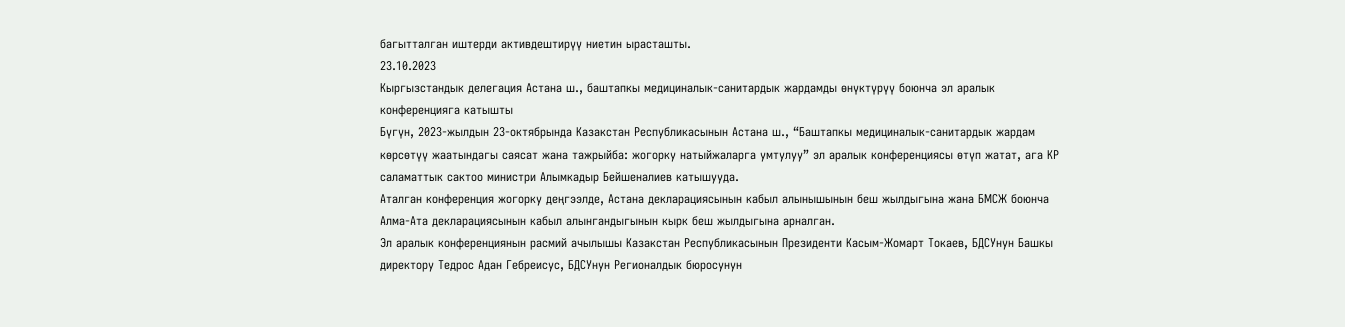багытталган иштерди активдештирүү ниетин ырасташты.
23.10.2023
Кыргызстандык делегация Астана ш., баштапкы медициналык-санитардык жардамды өнүктүрүү боюнча эл аралык конференцияга катышты
Бүгүн, 2023-жылдын 23-октябрында Казакстан Республикасынын Астана ш., “Баштапкы медициналык-санитардык жардам көрсөтүү жаатындагы саясат жана тажрыйба: жогорку натыйжаларга умтулуу” эл аралык конференциясы өтүп жатат, ага КР саламаттык сактоо министри Алымкадыр Бейшеналиев катышууда.
Аталган конференция жогорку деңгээлде, Астана декларациясынын кабыл алынышынын беш жылдыгына жана БМСЖ боюнча Алма-Ата декларациясынын кабыл алынгандыгынын кырк беш жылдыгына арналган.
Эл аралык конференциянын расмий ачылышы Казакстан Республикасынын Президенти Касым-Жомарт Токаев, БДСУнун Башкы директору Тедрос Адан Гебреисус, БДСУнун Регионалдык бюросунун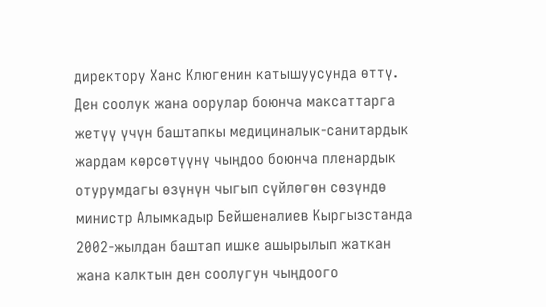директору Ханс Клюгенин катышуусунда өттү.
Ден соолук жана оорулар боюнча максаттарга жетүү үчүн баштапкы медициналык-санитардык жардам көрсөтүүнү чыңдоо боюнча пленардык отурумдагы өзүнүн чыгып сүйлөгөн сөзүндө министр Алымкадыр Бейшеналиев Кыргызстанда 2002-жылдан баштап ишке ашырылып жаткан жана калктын ден соолугун чыңдоого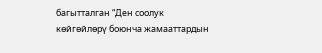багытталган “Ден соолук көйгөйлөрү боюнча жамааттардын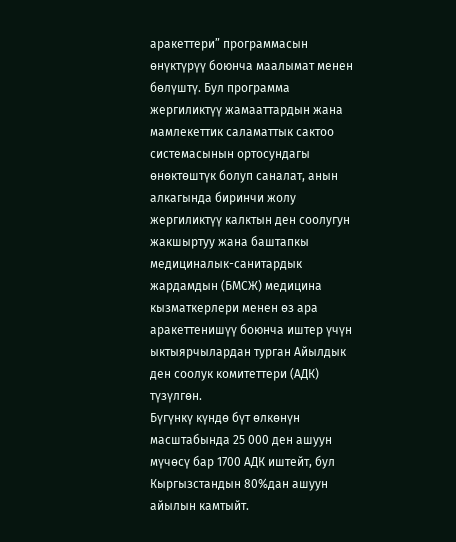аракеттери” программасын өнүктүрүү боюнча маалымат менен бөлүштү. Бул программа жергиликтүү жамааттардын жана мамлекеттик саламаттык сактоо системасынын ортосундагы өнөктөштүк болуп саналат, анын алкагында биринчи жолу жергиликтүү калктын ден соолугун жакшыртуу жана баштапкы медициналык-санитардык жардамдын (БМСЖ) медицина кызматкерлери менен өз ара аракеттенишүү боюнча иштер үчүн ыктыярчылардан турган Айылдык ден соолук комитеттери (АДК) түзүлгөн.
Бүгүнкү күндө бүт өлкөнүн масштабында 25 000 ден ашуун мүчөсү бар 1700 АДК иштейт, бул Кыргызстандын 80%дан ашуун айылын камтыйт.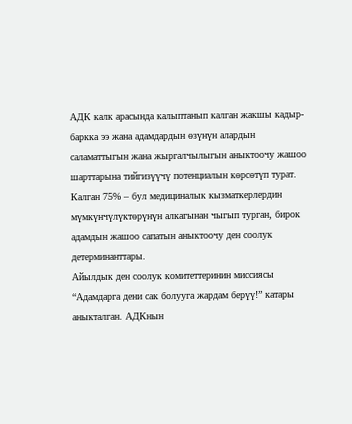АДК калк арасында калыптанып калган жакшы кадыр-баркка ээ жана адамдардын өзүнүн алардын саламаттыгын жана жыргалчылыгын аныктоочу жашоо шарттарына тийгизүүчү потенциалын көрсөтүп турат. Калган 75% – бул медициналык кызматкерлердин мүмкүнчүлүктөрүнүн алкагынан чыгып турган, бирок адамдын жашоо сапатын аныктоочу ден соолук детерминанттары.
Айылдык ден соолук комитеттеринин миссиясы “Адамдарга дени сак болууга жардам берүү!” катары аныкталган. АДКнын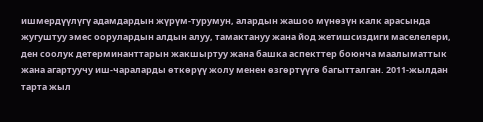ишмердүүлүгү адамдардын жүрүм-турумун, алардын жашоо мүнөзүн калк арасында жугуштуу эмес оорулардын алдын алуу, тамактануу жана йод жетишсиздиги маселелери, ден соолук детерминанттарын жакшыртуу жана башка аспекттер боюнча маалыматтык жана агартуучу иш-чараларды өткөрүү жолу менен өзгөртүүгө багытталган. 2011-жылдан тарта жыл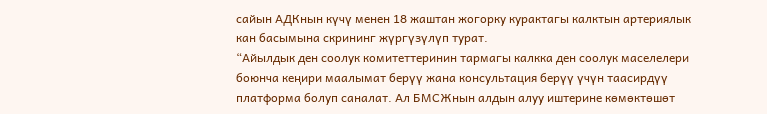сайын АДКнын күчү менен 18 жаштан жогорку курактагы калктын артериялык кан басымына скрининг жүргүзүлүп турат.
“Айылдык ден соолук комитеттеринин тармагы калкка ден соолук маселелери боюнча кеңири маалымат берүү жана консультация берүү үчүн таасирдүү платформа болуп саналат. Ал БМСЖнын алдын алуу иштерине көмөктөшөт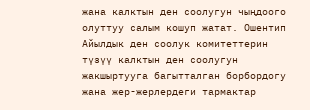жана калктын ден соолугун чыңдоого олуттуу салым кошуп жатат. Ошентип Айылдык ден соолук комитеттерин түзүү калктын ден соолугун жакшыртууга багытталган борбордогу жана жер-жерлердеги тармактар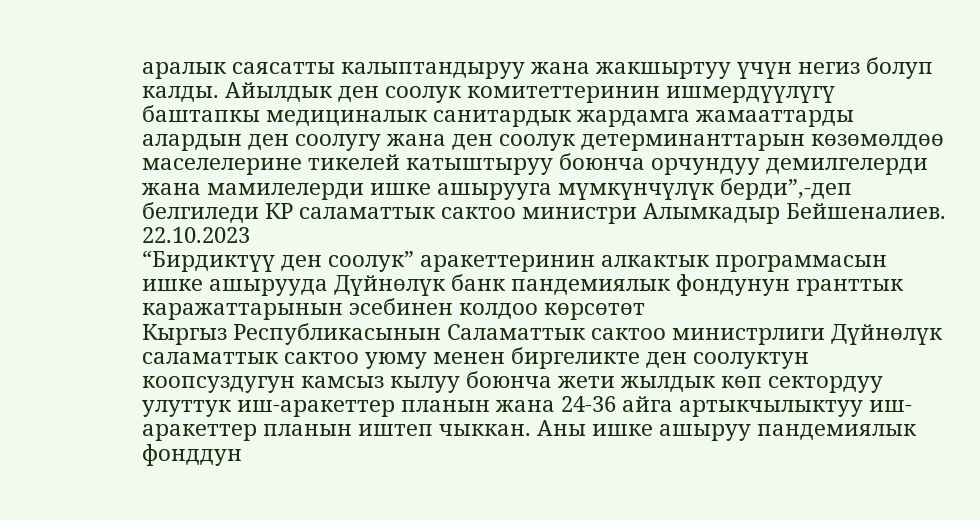аралык саясатты калыптандыруу жана жакшыртуу үчүн негиз болуп калды. Айылдык ден соолук комитеттеринин ишмердүүлүгү баштапкы медициналык санитардык жардамга жамааттарды алардын ден соолугу жана ден соолук детерминанттарын көзөмөлдөө маселелерине тикелей катыштыруу боюнча орчундуу демилгелерди жана мамилелерди ишке ашырууга мүмкүнчүлүк берди”,-деп белгиледи КР саламаттык сактоо министри Алымкадыр Бейшеналиев.
22.10.2023
“Бирдиктүү ден соолук” аракеттеринин алкактык программасын ишке ашырууда Дүйнөлүк банк пандемиялык фондунун гранттык каражаттарынын эсебинен колдоо көрсөтөт
Кыргыз Республикасынын Саламаттык сактоо министрлиги Дүйнөлүк саламаттык сактоо уюму менен биргеликте ден соолуктун коопсуздугун камсыз кылуу боюнча жети жылдык көп сектордуу улуттук иш-аракеттер планын жана 24-36 айга артыкчылыктуу иш-аракеттер планын иштеп чыккан. Аны ишке ашыруу пандемиялык фонддун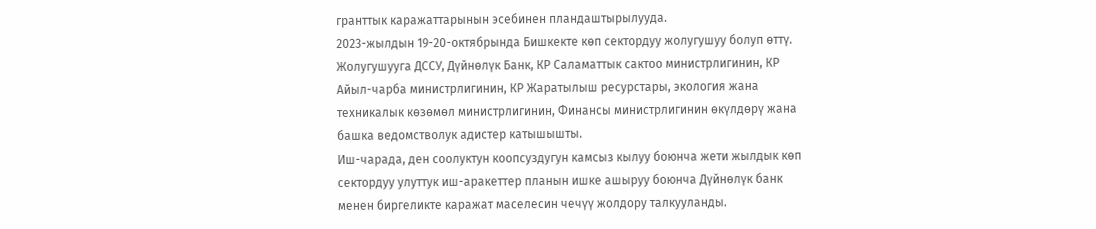гранттык каражаттарынын эсебинен пландаштырылууда.
2023-жылдын 19-20-октябрында Бишкекте көп сектордуу жолугушуу болуп өттү. Жолугушууга ДССУ, Дүйнөлүк Банк, КР Саламаттык сактоо министрлигинин, КР Айыл-чарба министрлигинин, КР Жаратылыш ресурстары, экология жана техникалык көзөмөл министрлигинин, Финансы министрлигинин өкүлдөрү жана башка ведомстволук адистер катышышты.
Иш-чарада, ден соолуктун коопсуздугун камсыз кылуу боюнча жети жылдык көп сектордуу улуттук иш-аракеттер планын ишке ашыруу боюнча Дүйнөлүк банк менен биргеликте каражат маселесин чечүү жолдору талкууланды.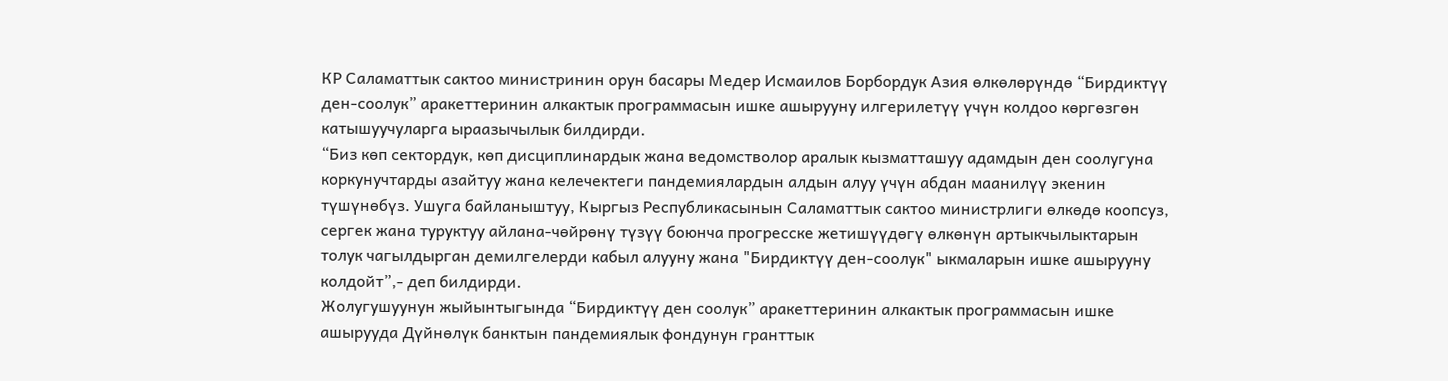КР Саламаттык сактоо министринин орун басары Медер Исмаилов Борбордук Азия өлкөлөрүндө “Бирдиктүү ден-соолук” аракеттеринин алкактык программасын ишке ашырууну илгерилетүү үчүн колдоо көргөзгөн катышуучуларга ыраазычылык билдирди.
“Биз көп сектордук, көп дисциплинардык жана ведомстволор аралык кызматташуу адамдын ден соолугуна коркунучтарды азайтуу жана келечектеги пандемиялардын алдын алуу үчүн абдан маанилүү экенин түшүнөбүз. Ушуга байланыштуу, Кыргыз Республикасынын Саламаттык сактоо министрлиги өлкөдө коопсуз, сергек жана туруктуу айлана-чөйрөнү түзүү боюнча прогресске жетишүүдөгү өлкөнүн артыкчылыктарын толук чагылдырган демилгелерди кабыл алууну жана "Бирдиктүү ден-соолук" ыкмаларын ишке ашырууну колдойт”,- деп билдирди.
Жолугушуунун жыйынтыгында “Бирдиктүү ден соолук” аракеттеринин алкактык программасын ишке ашырууда Дүйнөлүк банктын пандемиялык фондунун гранттык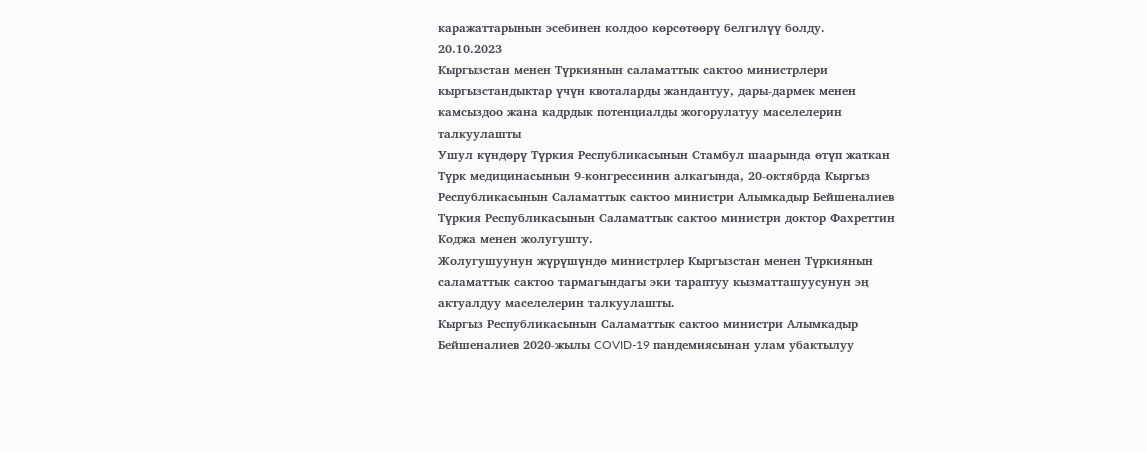каражаттарынын эсебинен колдоо көрсөтөөрү белгилүү болду.
20.10.2023
Кыргызстан менен Түркиянын саламаттык сактоо министрлери кыргызстандыктар үчүн квоталарды жандантуу, дары-дармек менен камсыздоо жана кадрдык потенциалды жогорулатуу маселелерин талкуулашты
Ушул күндөрү Түркия Республикасынын Стамбул шаарында өтүп жаткан Түрк медицинасынын 9-конгрессинин алкагында, 20-октябрда Кыргыз Республикасынын Саламаттык сактоо министри Алымкадыр Бейшеналиев Түркия Республикасынын Саламаттык сактоо министри доктор Фахреттин Коджа менен жолугушту.
Жолугушуунун жүрүшүндө министрлер Кыргызстан менен Түркиянын саламаттык сактоо тармагындагы эки тараптуу кызматташуусунун эң актуалдуу маселелерин талкуулашты.
Кыргыз Республикасынын Саламаттык сактоо министри Алымкадыр Бейшеналиев 2020-жылы COVID-19 пандемиясынан улам убактылуу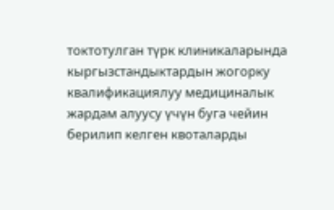токтотулган түрк клиникаларында кыргызстандыктардын жогорку квалификациялуу медициналык жардам алуусу үчүн буга чейин берилип келген квоталарды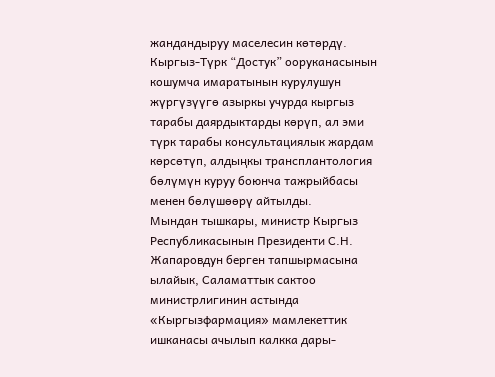жандандыруу маселесин көтөрдү. Кыргыз-Түрк “Достук” ооруканасынын кошумча имаратынын курулушун жүргүзүүгө азыркы учурда кыргыз тарабы даярдыктарды көрүп, ал эми түрк тарабы консультациялык жардам көрсөтүп, алдыңкы трансплантология бөлүмүн куруу боюнча тажрыйбасы менен бөлүшөөрү айтылды.
Мындан тышкары, министр Кыргыз Республикасынын Президенти С.Н. Жапаровдун берген тапшырмасына ылайык, Саламаттык сактоо министрлигинин астында «Кыргызфармация» мамлекеттик ишканасы ачылып калкка дары-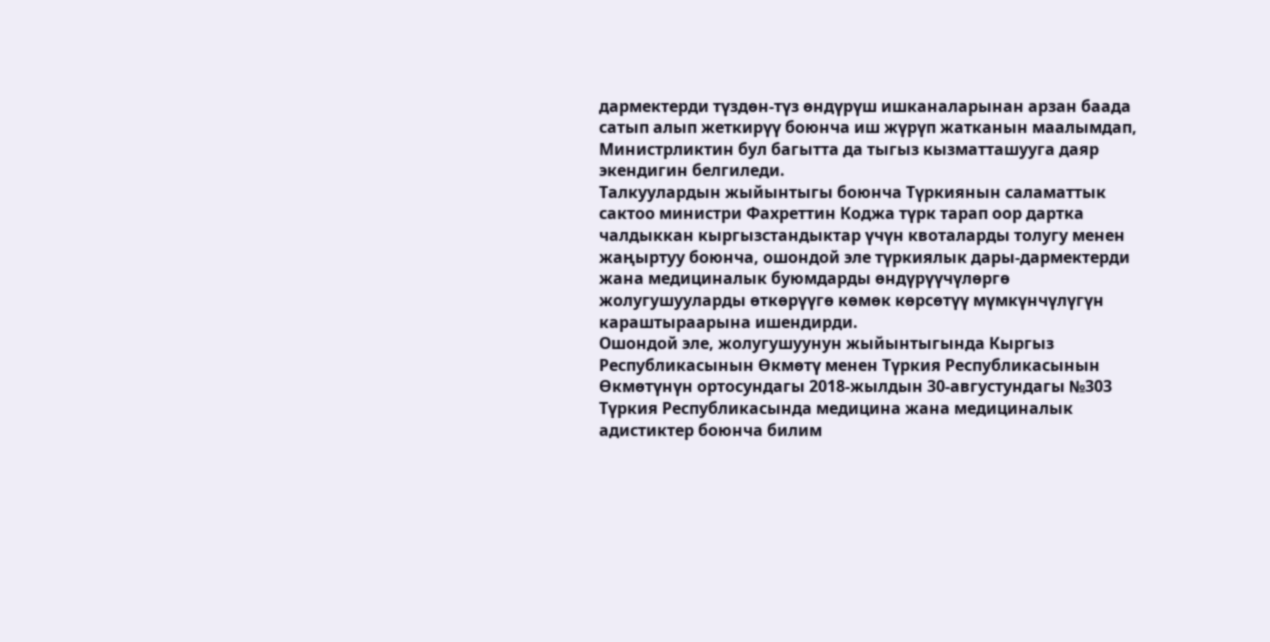дармектерди түздөн-түз өндүрүш ишканаларынан арзан баада сатып алып жеткирүү боюнча иш жүрүп жатканын маалымдап, Министрликтин бул багытта да тыгыз кызматташууга даяр экендигин белгиледи.
Талкуулардын жыйынтыгы боюнча Түркиянын саламаттык сактоо министри Фахреттин Коджа түрк тарап оор дартка чалдыккан кыргызстандыктар үчүн квоталарды толугу менен жаңыртуу боюнча, ошондой эле түркиялык дары-дармектерди жана медициналык буюмдарды өндүрүүчүлөргө жолугушууларды өткөрүүгө көмөк көрсөтүү мүмкүнчүлүгүн караштыраарына ишендирди.
Ошондой эле, жолугушуунун жыйынтыгында Кыргыз Республикасынын Өкмөтү менен Түркия Республикасынын Өкмөтүнүн ортосундагы 2018-жылдын 30-августундагы №303 Түркия Республикасында медицина жана медициналык адистиктер боюнча билим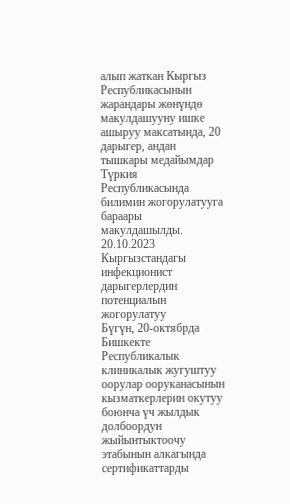алып жаткан Кыргыз Республикасынын жарандары жөнүндө макулдашууну ишке ашыруу максатында, 20 дарыгер, андан тышкары медайымдар Түркия Республикасында билимин жогорулатууга бараары макулдашылды.
20.10.2023
Кыргызстандагы инфекционист дарыгерлердин потенциалын жогорулатуу
Бүгүн, 20-октябрда Бишкекте Республикалык клиникалык жугуштуу оорулар ооруканасынын кызматкерлерин окутуу боюнча үч жылдык долбоордун жыйынтыктоочу этабынын алкагында сертификаттарды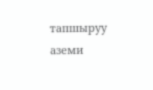тапшыруу аземи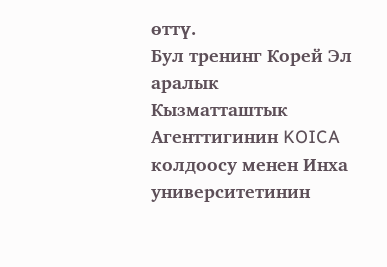өттү.
Бул тренинг Корей Эл аралык Кызматташтык Агенттигинин KOICA колдоосу менен Инха университетинин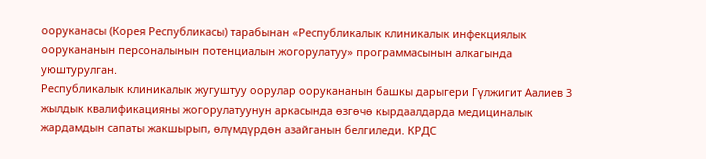ооруканасы (Корея Республикасы) тарабынан «Республикалык клиникалык инфекциялык оорукананын персоналынын потенциалын жогорулатуу» программасынын алкагында уюштурулган.
Республикалык клиникалык жугуштуу оорулар оорукананын башкы дарыгери Гүлжигит Аалиев 3 жылдык квалификацияны жогорулатуунун аркасында өзгөчө кырдаалдарда медициналык жардамдын сапаты жакшырып, өлүмдүрдөн азайганын белгиледи. КРДС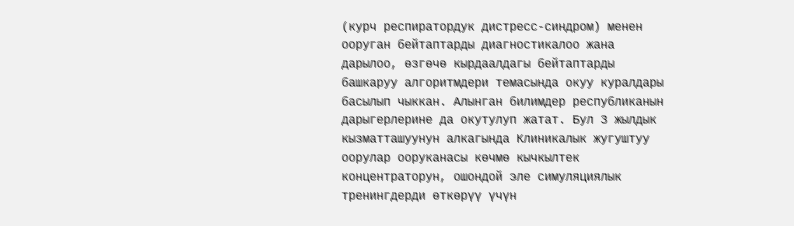(курч респиратордук дистресс-синдром) менен ооруган бейтаптарды диагностикалоо жана дарылоо, өзгөчө кырдаалдагы бейтаптарды башкаруу алгоритмдери темасында окуу куралдары басылып чыккан. Алынган билимдер республиканын дарыгерлерине да окутулуп жатат. Бул 3 жылдык кызматташуунун алкагында Клиникалык жугуштуу оорулар ооруканасы көчмө кычкылтек концентраторун, ошондой эле симуляциялык тренингдерди өткөрүү үчүн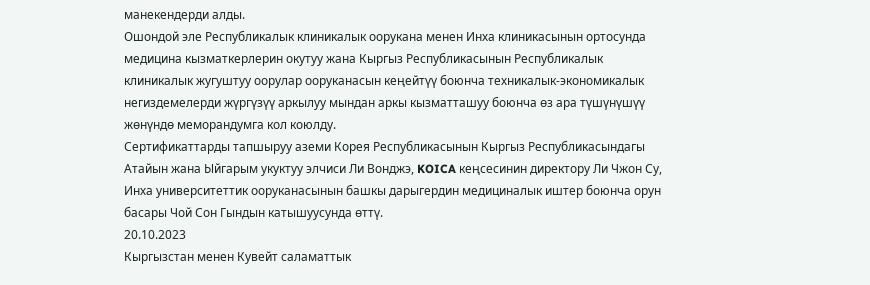манекендерди алды.
Ошондой эле Республикалык клиникалык оорукана менен Инха клиникасынын ортосунда медицина кызматкерлерин окутуу жана Кыргыз Республикасынын Республикалык клиникалык жугуштуу оорулар ооруканасын кеңейтүү боюнча техникалык-экономикалык негиздемелерди жүргүзүү аркылуу мындан аркы кызматташуу боюнча өз ара түшүнүшүү жөнүндө меморандумга кол коюлду.
Сертификаттарды тапшыруу аземи Корея Республикасынын Кыргыз Республикасындагы Атайын жана Ыйгарым укуктуу элчиси Ли Вонджэ, KOICA кеңсесинин директору Ли Чжон Су, Инха университеттик ооруканасынын башкы дарыгердин медициналык иштер боюнча орун басары Чой Сон Гындын катышуусунда өттү.
20.10.2023
Кыргызстан менен Кувейт саламаттык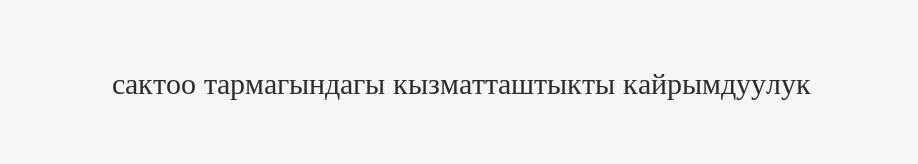сактоо тармагындагы кызматташтыкты кайрымдуулук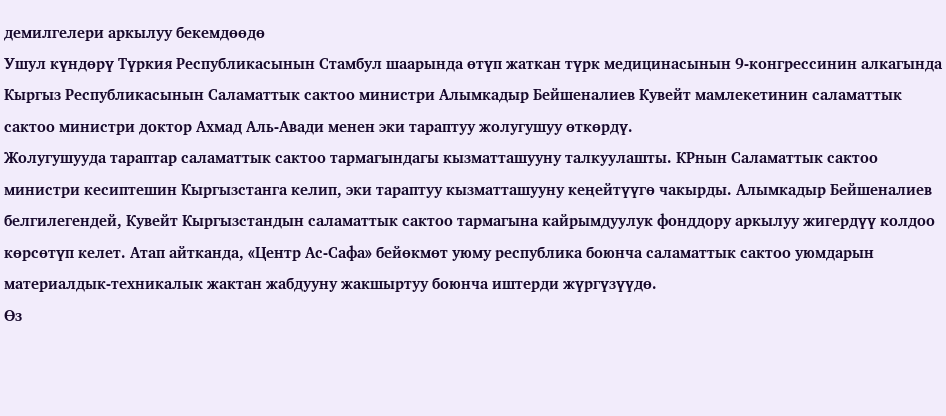демилгелери аркылуу бекемдөөдө
Ушул күндөрү Түркия Республикасынын Стамбул шаарында өтүп жаткан түрк медицинасынын 9-конгрессинин алкагында Кыргыз Республикасынын Саламаттык сактоо министри Алымкадыр Бейшеналиев Кувейт мамлекетинин саламаттык сактоо министри доктор Ахмад Аль-Авади менен эки тараптуу жолугушуу өткөрдү.
Жолугушууда тараптар саламаттык сактоо тармагындагы кызматташууну талкуулашты. КРнын Саламаттык сактоо министри кесиптешин Кыргызстанга келип, эки тараптуу кызматташууну кеңейтүүгө чакырды. Алымкадыр Бейшеналиев белгилегендей, Кувейт Кыргызстандын саламаттык сактоо тармагына кайрымдуулук фонддору аркылуу жигердүү колдоо көрсөтүп келет. Атап айтканда, «Центр Ас-Сафа» бейөкмөт уюму республика боюнча саламаттык сактоо уюмдарын материалдык-техникалык жактан жабдууну жакшыртуу боюнча иштерди жүргүзүүдө.
Өз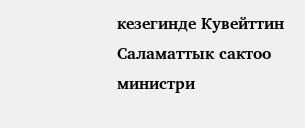кезегинде Кувейттин Саламаттык сактоо министри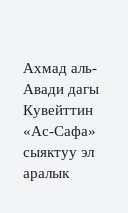Ахмад аль-Авади дагы Кувейттин «Ас-Сафа» сыяктуу эл аралык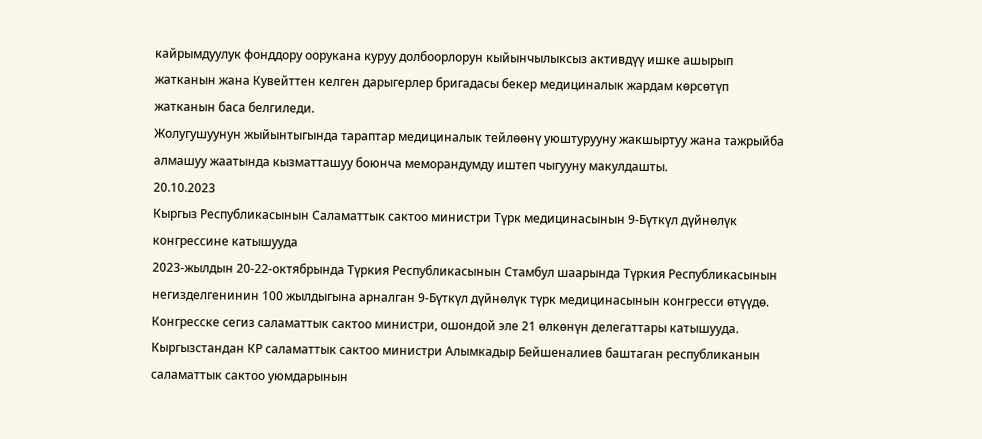кайрымдуулук фонддору оорукана куруу долбоорлорун кыйынчылыксыз активдүү ишке ашырып жатканын жана Кувейттен келген дарыгерлер бригадасы бекер медициналык жардам көрсөтүп жатканын баса белгиледи.
Жолугушуунун жыйынтыгында тараптар медициналык тейлөөнү уюштурууну жакшыртуу жана тажрыйба алмашуу жаатында кызматташуу боюнча меморандумду иштеп чыгууну макулдашты.
20.10.2023
Кыргыз Республикасынын Саламаттык сактоо министри Түрк медицинасынын 9-Бүткүл дүйнөлүк конгрессине катышууда
2023-жылдын 20-22-октябрында Түркия Республикасынын Стамбул шаарында Түркия Республикасынын негизделгенинин 100 жылдыгына арналган 9-Бүткүл дүйнөлүк түрк медицинасынын конгресси өтүүдө. Конгресске сегиз саламаттык сактоо министри, ошондой эле 21 өлкөнүн делегаттары катышууда.
Кыргызстандан КР саламаттык сактоо министри Алымкадыр Бейшеналиев баштаган республиканын саламаттык сактоо уюмдарынын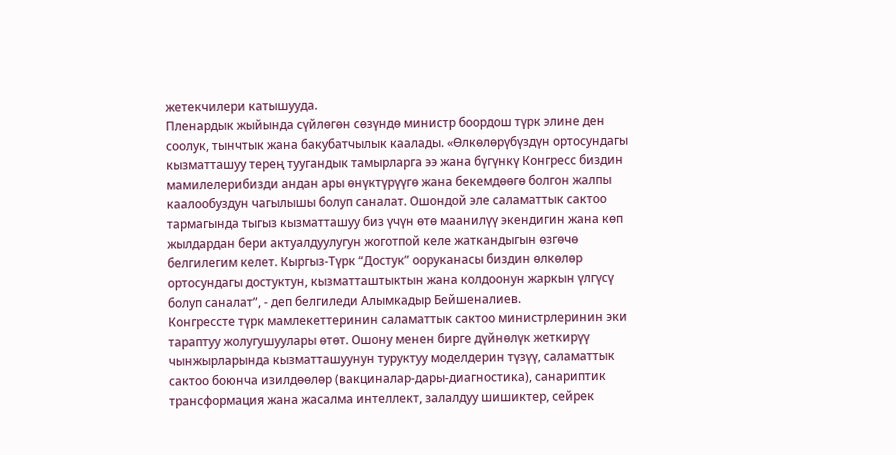жетекчилери катышууда.
Пленардык жыйында сүйлөгөн сөзүндө министр боордош түрк элине ден соолук, тынчтык жана бакубатчылык каалады. «Өлкөлөрүбүздүн ортосундагы кызматташуу терең туугандык тамырларга ээ жана бүгүнкү Конгресс биздин мамилелерибизди андан ары өнүктүрүүгө жана бекемдөөгө болгон жалпы каалообуздун чагылышы болуп саналат. Ошондой эле саламаттык сактоо тармагында тыгыз кызматташуу биз үчүн өтө маанилүү экендигин жана көп жылдардан бери актуалдуулугун жоготпой келе жаткандыгын өзгөчө белгилегим келет. Кыргыз-Түрк “Достук” ооруканасы биздин өлкөлөр ортосундагы достуктун, кызматташтыктын жана колдоонун жаркын үлгүсү болуп саналат”, - деп белгиледи Алымкадыр Бейшеналиев.
Конгрессте түрк мамлекеттеринин саламаттык сактоо министрлеринин эки тараптуу жолугушуулары өтөт. Ошону менен бирге дүйнөлүк жеткирүү чынжырларында кызматташуунун туруктуу моделдерин түзүү, саламаттык сактоо боюнча изилдөөлөр (вакциналар-дары-диагностика), санариптик трансформация жана жасалма интеллект, залалдуу шишиктер, сейрек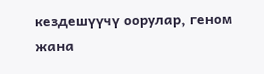кездешүүчү оорулар, геном жана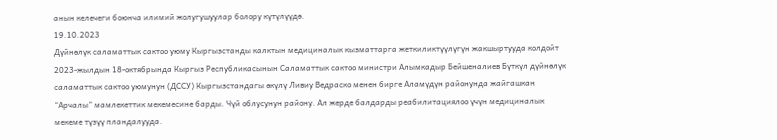анын келечеги боюнча илимий жолугушуулар болору күтүлүүдө.
19.10.2023
Дүйнөлүк саламаттык сактоо уюму Кыргызстанды калктын медициналык кызматтарга жеткиликтүүлүгүн жакшыртууда колдойт
2023-жылдын 18-октябрында Кыргыз Республикасынын Саламаттык сактоо министри Алымкадыр Бейшеналиев Бүткүл дүйнөлүк саламаттык сактоо уюмунун (ДССУ) Кыргызстандагы өкүлү Ливиу Ведраско менен бирге Аламүдүн районунда жайгашкан “Арчалы” мамлекеттик мекемесине барды. Чүй облусунун району. Ал жерде балдарды реабилитациялоо үчүн медициналык мекеме түзүү пландалууда.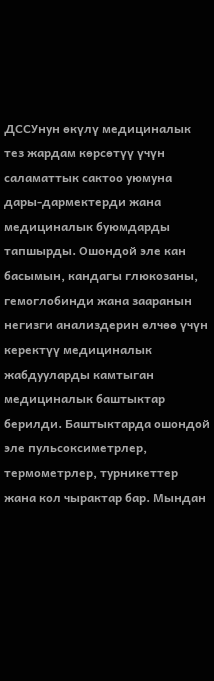ДССУнун өкүлү медициналык тез жардам көрсөтүү үчүн саламаттык сактоо уюмуна дары-дармектерди жана медициналык буюмдарды тапшырды. Ошондой эле кан басымын, кандагы глюкозаны, гемоглобинди жана зааранын негизги анализдерин өлчөө үчүн керектүү медициналык жабдууларды камтыган медициналык баштыктар берилди. Баштыктарда ошондой эле пульсоксиметрлер, термометрлер, турникеттер жана кол чырактар бар. Мындан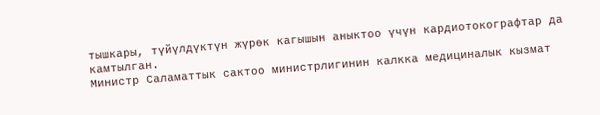тышкары, түйүлдүктүн жүрөк кагышын аныктоо үчүн кардиотокографтар да камтылган.
Министр Саламаттык сактоо министрлигинин калкка медициналык кызмат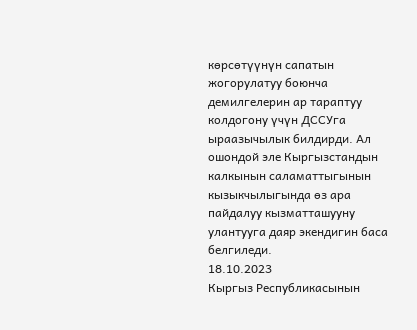көрсөтүүнүн сапатын жогорулатуу боюнча демилгелерин ар тараптуу колдогону үчүн ДССУга ыраазычылык билдирди. Ал ошондой эле Кыргызстандын калкынын саламаттыгынын кызыкчылыгында өз ара пайдалуу кызматташууну улантууга даяр экендигин баса белгиледи.
18.10.2023
Кыргыз Республикасынын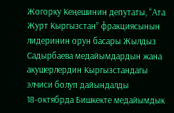Жогорку Кеңешинин депутаты, “Ата Журт Кыргызстан” фракциясынын лидеринин орун басары Жылдыз Садырбаева медайымдардын жана акушерлердин Кыргызстандагы элчиси болуп дайындалды
18-октябрда Бишкекте медайымдык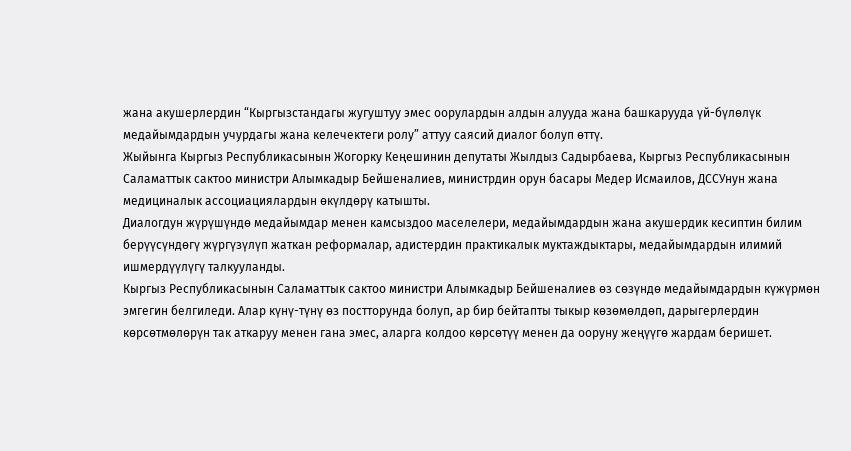жана акушерлердин “Кыргызстандагы жугуштуу эмес оорулардын алдын алууда жана башкарууда үй-бүлөлүк медайымдардын учурдагы жана келечектеги ролу” аттуу саясий диалог болуп өттү.
Жыйынга Кыргыз Республикасынын Жогорку Кеңешинин депутаты Жылдыз Садырбаева, Кыргыз Республикасынын Саламаттык сактоо министри Алымкадыр Бейшеналиев, министрдин орун басары Медер Исмаилов, ДССУнун жана медициналык ассоциациялардын өкүлдөрү катышты.
Диалогдун жүрүшүндө медайымдар менен камсыздоо маселелери, медайымдардын жана акушердик кесиптин билим берүүсүндөгү жүргүзүлүп жаткан реформалар, адистердин практикалык муктаждыктары, медайымдардын илимий ишмердүүлүгү талкууланды.
Кыргыз Республикасынын Саламаттык сактоо министри Алымкадыр Бейшеналиев өз сөзүндө медайымдардын күжүрмөн эмгегин белгиледи. Алар күнү-түнү өз постторунда болуп, ар бир бейтапты тыкыр көзөмөлдөп, дарыгерлердин көрсөтмөлөрүн так аткаруу менен гана эмес, аларга колдоо көрсөтүү менен да ооруну жеңүүгө жардам беришет.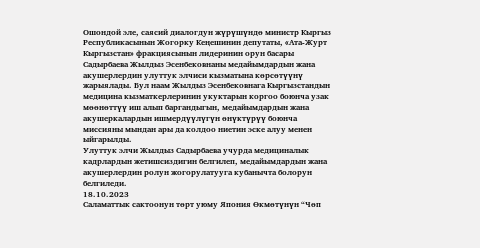Ошондой эле, саясий диалогдун жүрүшүндө министр Кыргыз Республикасынын Жогорку Кеңешинин депутаты, «Ата-Журт Кыргызстан» фракциясынын лидеринин орун басары Садырбаева Жылдыз Эсенбековнаны медайымдардын жана акушерлердин улуттук элчиси кызматына көрсөтүүнү жарыялады. Бул наам Жылдыз Эсенбековнага Кыргызстандын медицина кызматкерлеринин укуктарын коргоо боюнча узак мөөнөттүү иш алып баргандыгын, медайымдардын жана акушеркалардын ишмердүүлүгүн өнүктүрүү боюнча миссияны мындан ары да колдоо ниетин эске алуу менен ыйгарылды.
Улуттук элчи Жылдыз Садырбаева учурда медициналык кадрлардын жетишсиздигин белгилеп, медайымдардын жана акушерлердин ролун жогорулатууга кубанычта болорун белгиледи.
18.10.2023
Саламаттык сактоонун төрт уюму Япония Өкмөтүнүн “Чөп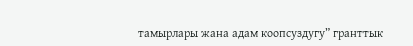тамырлары жана адам коопсуздугу” гранттык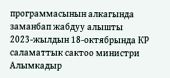программасынын алкагында заманбап жабдуу алышты
2023-жылдын 18-октябрында КР саламаттык сактоо министри Алымкадыр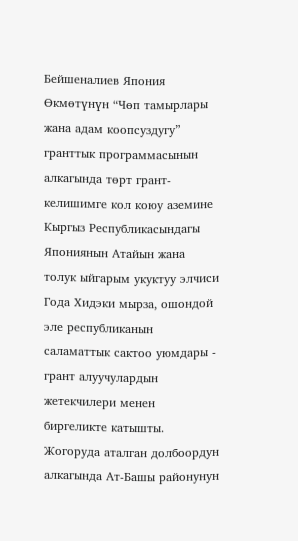Бейшеналиев Япония Өкмөтүнүн “Чөп тамырлары жана адам коопсуздугу” гранттык программасынын алкагында төрт грант-келишимге кол коюу аземине Кыргыз Республикасындагы Япониянын Атайын жана толук ыйгарым укуктуу элчиси Года Хидэки мырза, ошондой эле республиканын саламаттык сактоо уюмдары - грант алуучулардын жетекчилери менен биргеликте катышты.
Жогоруда аталган долбоордун алкагында Ат-Башы районунун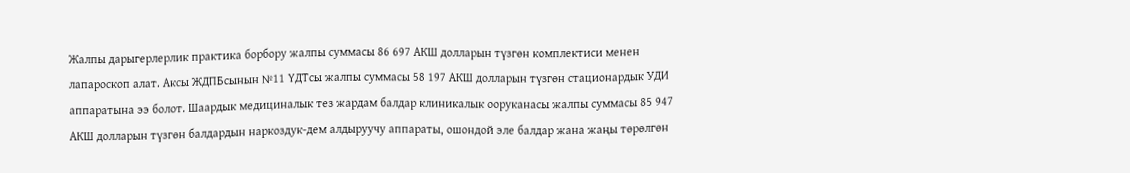Жалпы дарыгерлерлик практика борбору жалпы суммасы 86 697 АКШ долларын түзгөн комплектиси менен лапароскоп алат. Аксы ЖДПБсынын №11 ҮДТсы жалпы суммасы 58 197 АКШ долларын түзгөн стационардык УДИ аппаратына ээ болот. Шаардык медициналык тез жардам балдар клиникалык ооруканасы жалпы суммасы 85 947 АКШ долларын түзгөн балдардын наркоздук-дем алдыруучу аппараты, ошондой эле балдар жана жаңы төрөлгөн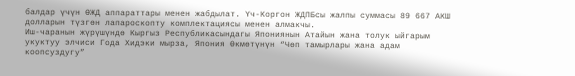балдар үчүн ӨЖД аппараттары менен жабдылат. Үч-Коргон ЖДПБсы жалпы суммасы 89 667 АКШ долларын түзгөн лапароскопту комплектациясы менен алмакчы.
Иш-чаранын жүрүшүндө Кыргыз Республикасындагы Япониянын Атайын жана толук ыйгарым укуктуу элчиси Года Хидэки мырза, Япония Өкмөтүнүн “Чөп тамырлары жана адам коопсуздугу”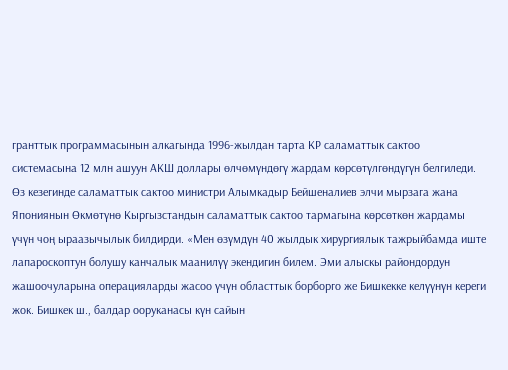гранттык программасынын алкагында 1996-жылдан тарта КР саламаттык сактоо системасына 12 млн ашуун АКШ доллары өлчөмүндөгү жардам көрсөтүлгөндүгүн белгиледи.
Өз кезегинде саламаттык сактоо министри Алымкадыр Бейшеналиев элчи мырзага жана Япониянын Өкмөтүнө Кыргызстандын саламаттык сактоо тармагына көрсөткөн жардамы үчүн чоң ыраазычылык билдирди. «Мен өзүмдүн 40 жылдык хирургиялык тажрыйбамда иште лапароскоптун болушу канчалык маанилүү экендигин билем. Эми алыскы райондордун жашоочуларына операцияларды жасоо үчүн областтык борборго же Бишкекке келүүнүн кереги жок. Бишкек ш., балдар ооруканасы күн сайын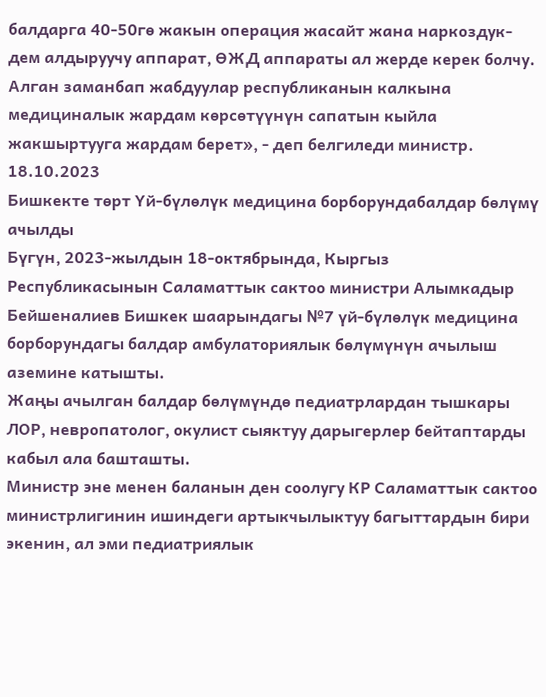балдарга 40-50гө жакын операция жасайт жана наркоздук-дем алдыруучу аппарат, ӨЖД аппараты ал жерде керек болчу. Алган заманбап жабдуулар республиканын калкына медициналык жардам көрсөтүүнүн сапатын кыйла жакшыртууга жардам берет», - деп белгиледи министр.
18.10.2023
Бишкекте төрт Үй-бүлөлүк медицина борборундабалдар бөлүмү ачылды
Бүгүн, 2023-жылдын 18-октябрында, Кыргыз Республикасынын Саламаттык сактоо министри Алымкадыр Бейшеналиев Бишкек шаарындагы №7 үй-бүлөлүк медицина борборундагы балдар амбулаториялык бөлүмүнүн ачылыш аземине катышты.
Жаңы ачылган балдар бөлүмүндө педиатрлардан тышкары ЛОР, невропатолог, окулист сыяктуу дарыгерлер бейтаптарды кабыл ала башташты.
Министр эне менен баланын ден соолугу КР Саламаттык сактоо министрлигинин ишиндеги артыкчылыктуу багыттардын бири экенин, ал эми педиатриялык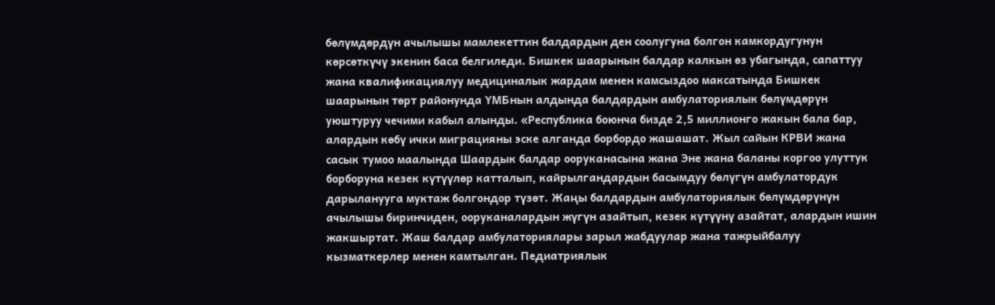бөлүмдөрдүн ачылышы мамлекеттин балдардын ден соолугуна болгон камкордугунун көрсөткүчү экенин баса белгиледи. Бишкек шаарынын балдар калкын өз убагында, сапаттуу жана квалификациялуу медициналык жардам менен камсыздоо максатында Бишкек шаарынын төрт районунда ҮМБнын алдында балдардын амбулаториялык бөлүмдөрүн уюштуруу чечими кабыл алынды. «Республика боюнча бизде 2,5 миллионго жакын бала бар, алардын көбү ички миграцияны эске алганда борбордо жашашат. Жыл сайын КРВИ жана сасык тумоо маалында Шаардык балдар ооруканасына жана Эне жана баланы коргоо улуттук борборуна кезек күтүүлөр катталып, кайрылгандардын басымдуу бөлүгүн амбулатордук дарыланууга муктаж болгондор түзөт. Жаңы балдардын амбулаториялык бөлүмдөрүнүн ачылышы биринчиден, ооруканалардын жүгүн азайтып, кезек күтүүнү азайтат, алардын ишин жакшыртат. Жаш балдар амбулаториялары зарыл жабдуулар жана тажрыйбалуу кызматкерлер менен камтылган. Педиатриялык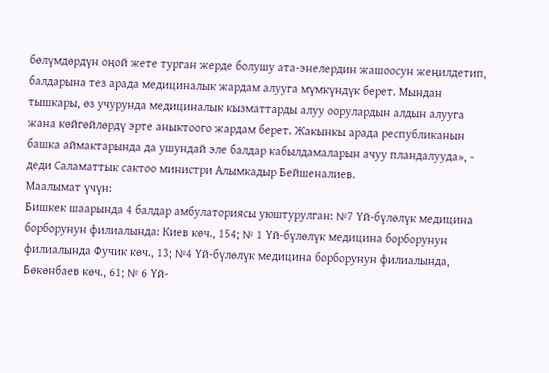бөлүмдөрдүн оңой жете турган жерде болушу ата-энелердин жашоосун жеңилдетип, балдарына тез арада медициналык жардам алууга мүмкүндүк берет. Мындан тышкары, өз учурунда медициналык кызматтарды алуу оорулардын алдын алууга жана көйгөйлөрдү эрте аныктоого жардам берет. Жакынкы арада республиканын башка аймактарында да ушундай эле балдар кабылдамаларын ачуу пландалууда», - деди Саламаттык сактоо министри Алымкадыр Бейшеналиев.
Маалымат үчүн:
Бишкек шаарында 4 балдар амбулаториясы уюштурулган: №7 Үй-бүлөлүк медицина борборунун филиалында: Киев көч., 154; № 1 Үй-бүлөлүк медицина борборунун филиалында Фучик көч., 13; №4 Үй-бүлөлүк медицина борборунун филиалында, Бөкөнбаев көч., 61; № 6 Үй-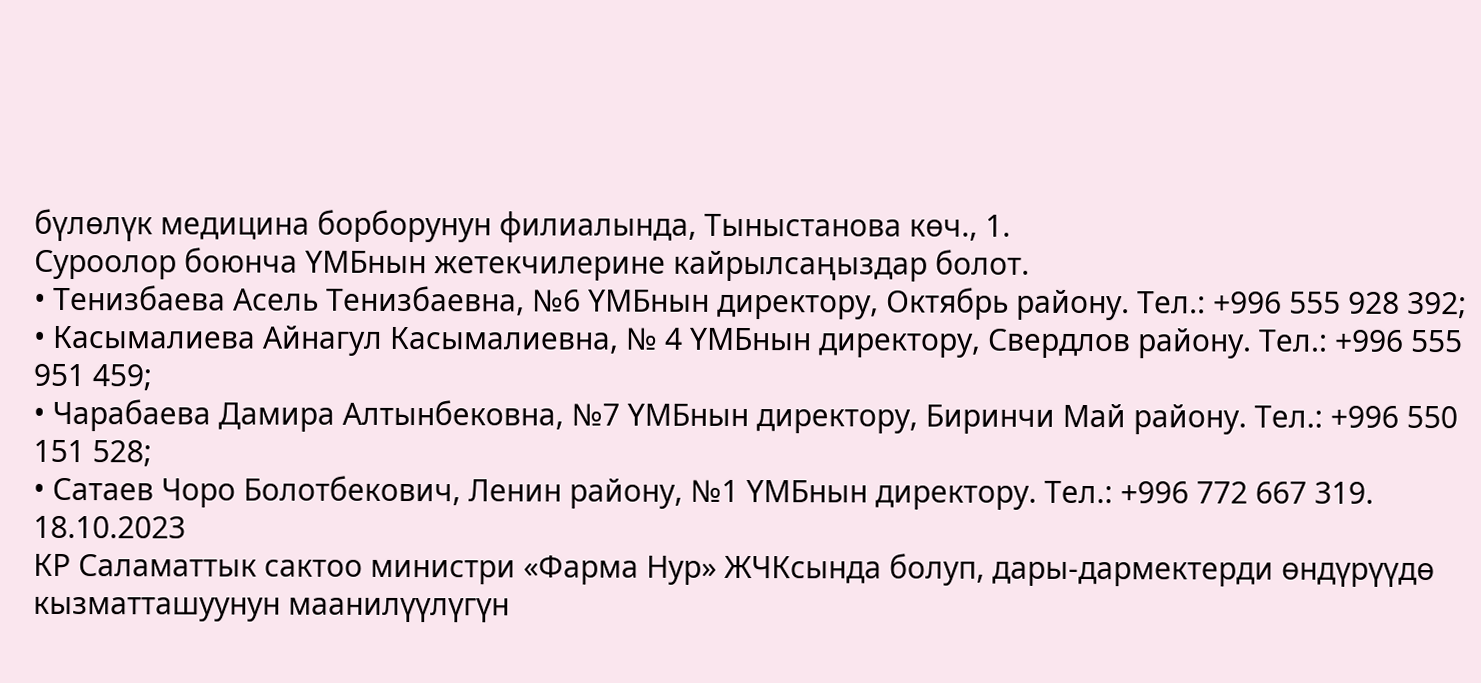бүлөлүк медицина борборунун филиалында, Тыныстанова көч., 1.
Суроолор боюнча ҮМБнын жетекчилерине кайрылсаңыздар болот.
• Тенизбаева Асель Тенизбаевна, №6 ҮМБнын директору, Октябрь району. Тел.: +996 555 928 392;
• Касымалиева Айнагул Касымалиевна, № 4 ҮМБнын директору, Свердлов району. Тел.: +996 555 951 459;
• Чарабаева Дамира Алтынбековна, №7 ҮМБнын директору, Биринчи Май району. Тел.: +996 550 151 528;
• Сатаев Чоро Болотбекович, Ленин району, №1 ҮМБнын директору. Тел.: +996 772 667 319.
18.10.2023
КР Саламаттык сактоо министри «Фарма Нур» ЖЧКсында болуп, дары-дармектерди өндүрүүдө кызматташуунун маанилүүлүгүн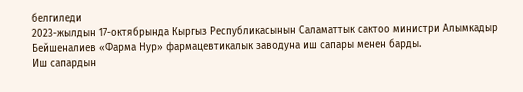белгиледи
2023-жылдын 17-октябрында Кыргыз Республикасынын Саламаттык сактоо министри Алымкадыр Бейшеналиев «Фарма Нур» фармацевтикалык заводуна иш сапары менен барды.
Иш сапардын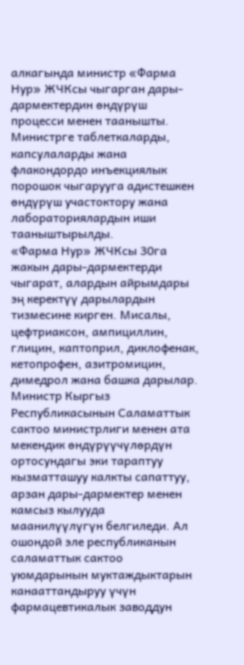алкагында министр «Фарма Нур» ЖЧКсы чыгарган дары-дармектердин өндүрүш процесси менен таанышты. Министрге таблеткаларды, капсулаларды жана флакондордо инъекциялык порошок чыгарууга адистешкен өндүрүш участоктору жана лабораториялардын иши тааныштырылды.
«Фарма Нур» ЖЧКсы 30га жакын дары-дармектерди чыгарат, алардын айрымдары эң керектүү дарылардын тизмесине кирген. Мисалы, цефтриаксон, ампициллин, глицин, каптоприл, диклофенак, кетопрофен, азитромицин, димедрол жана башка дарылар.
Министр Кыргыз Республикасынын Саламаттык сактоо министрлиги менен ата мекендик өндүрүүчүлөрдүн ортосундагы эки тараптуу кызматташуу калкты сапаттуу, арзан дары-дармектер менен камсыз кылууда маанилүүлүгүн белгиледи. Ал ошондой эле республиканын саламаттык сактоо уюмдарынын муктаждыктарын канааттандыруу үчүн фармацевтикалык заводдун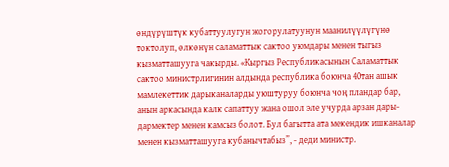өндүрүштүк кубаттуулугун жогорулатуунун маанилүүлүгүнө токтолуп, өлкөнүн саламаттык сактоо уюмдары менен тыгыз кызматташууга чакырды. «Кыргыз Республикасынын Саламаттык сактоо министрлигинин алдында республика боюнча 40тан ашык мамлекеттик дарыканаларды уюштуруу боюнча чоң пландар бар, анын аркасында калк сапаттуу жана ошол эле учурда арзан дары-дармектер менен камсыз болот. Бул багытта ата мекендик ишканалар менен кызматташууга кубанычтабыз”, - деди министр.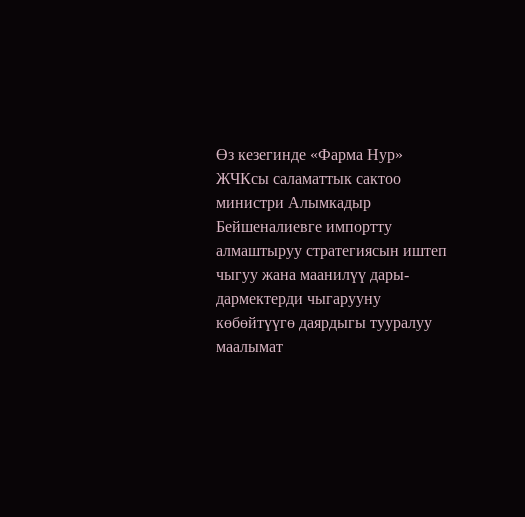Өз кезегинде «Фарма Нур» ЖЧКсы саламаттык сактоо министри Алымкадыр Бейшеналиевге импортту алмаштыруу стратегиясын иштеп чыгуу жана маанилүү дары-дармектерди чыгарууну көбөйтүүгө даярдыгы тууралуу маалымат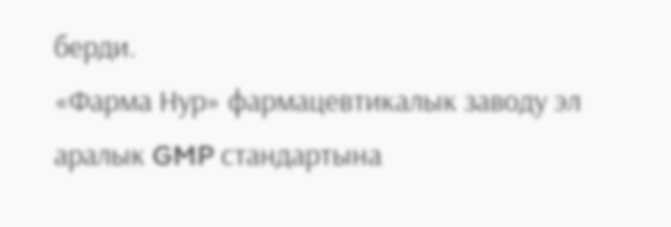берди.
«Фарма Нур» фармацевтикалык заводу эл аралык GMP стандартына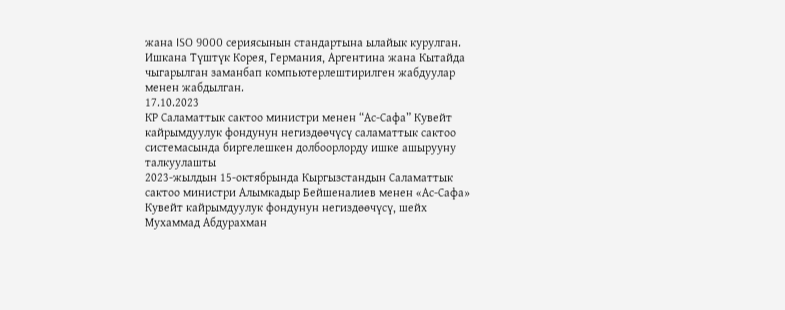жана ISO 9000 сериясынын стандартына ылайык курулган. Ишкана Түштүк Корея, Германия, Аргентина жана Кытайда чыгарылган заманбап компьютерлештирилген жабдуулар менен жабдылган.
17.10.2023
КР Саламаттык сактоо министри менен “Ас-Сафа” Кувейт кайрымдуулук фондунун негиздөөчүсү саламаттык сактоо системасында биргелешкен долбоорлорду ишке ашырууну талкуулашты
2023-жылдын 15-октябрында Кыргызстандын Саламаттык сактоо министри Алымкадыр Бейшеналиев менен «Ас-Сафа» Кувейт кайрымдуулук фондунун негиздөөчүсү, шейх Мухаммад Абдурахман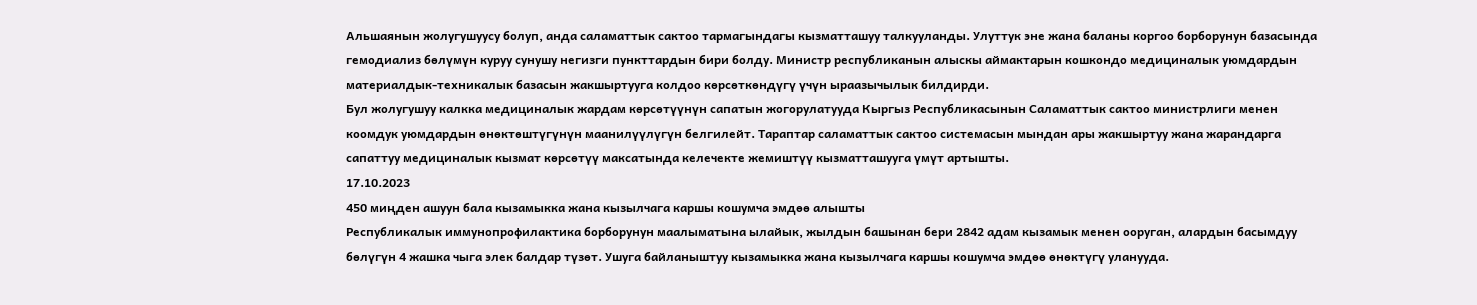Альшаянын жолугушуусу болуп, анда саламаттык сактоо тармагындагы кызматташуу талкууланды. Улуттук эне жана баланы коргоо борборунун базасында гемодиализ бөлүмүн куруу сунушу негизги пункттардын бири болду. Министр республиканын алыскы аймактарын кошкондо медициналык уюмдардын материалдык-техникалык базасын жакшыртууга колдоо көрсөткөндүгү үчүн ыраазычылык билдирди.
Бул жолугушуу калкка медициналык жардам көрсөтүүнүн сапатын жогорулатууда Кыргыз Республикасынын Саламаттык сактоо министрлиги менен коомдук уюмдардын өнөктөштүгүнүн маанилүүлүгүн белгилейт. Тараптар саламаттык сактоо системасын мындан ары жакшыртуу жана жарандарга сапаттуу медициналык кызмат көрсөтүү максатында келечекте жемиштүү кызматташууга үмүт артышты.
17.10.2023
450 миңден ашуун бала кызамыкка жана кызылчага каршы кошумча эмдөө алышты
Республикалык иммунопрофилактика борборунун маалыматына ылайык, жылдын башынан бери 2842 адам кызамык менен ооруган, алардын басымдуу бөлүгүн 4 жашка чыга элек балдар түзөт. Ушуга байланыштуу кызамыкка жана кызылчага каршы кошумча эмдөө өнөктүгү уланууда.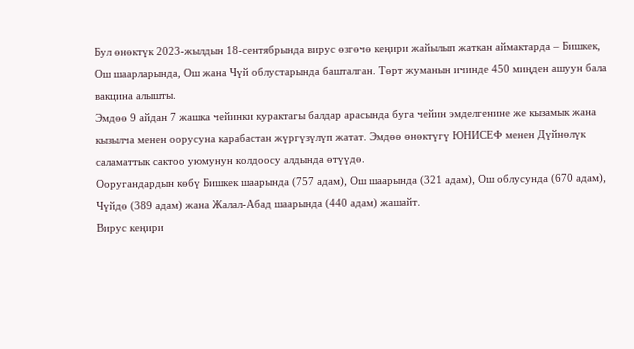Бул өнөктүк 2023-жылдын 18-сентябрында вирус өзгөчө кеңири жайылып жаткан аймактарда – Бишкек, Ош шаарларында, Ош жана Чүй облустарында башталган. Төрт жуманын ичинде 450 миңден ашуун бала вакцина алышты.
Эмдөө 9 айдан 7 жашка чейинки курактагы балдар арасында буга чейин эмделгенине же кызамык жана кызылча менен оорусуна карабастан жүргүзүлүп жатат. Эмдөө өнөктүгү ЮНИСЕФ менен Дүйнөлүк саламаттык сактоо уюмунун колдоосу алдында өтүүдө.
Ооругандардын көбү Бишкек шаарында (757 адам), Ош шаарында (321 адам), Ош облусунда (670 адам), Чүйдө (389 адам) жана Жалал-Абад шаарында (440 адам) жашайт.
Вирус кеңири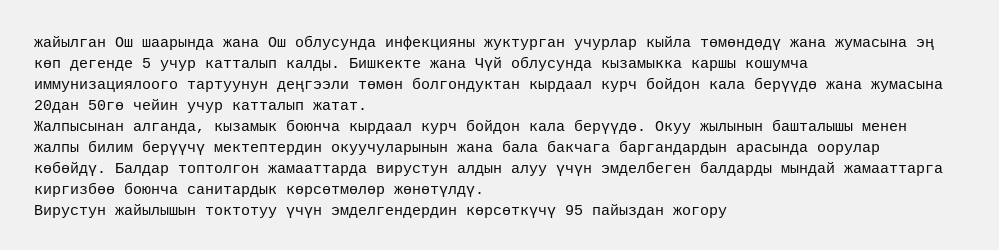жайылган Ош шаарында жана Ош облусунда инфекцияны жуктурган учурлар кыйла төмөндөдү жана жумасына эң көп дегенде 5 учур катталып калды. Бишкекте жана Чүй облусунда кызамыкка каршы кошумча иммунизациялоого тартуунун деңгээли төмөн болгондуктан кырдаал курч бойдон кала берүүдө жана жумасына 20дан 50гө чейин учур катталып жатат.
Жалпысынан алганда, кызамык боюнча кырдаал курч бойдон кала берүүдө. Окуу жылынын башталышы менен жалпы билим берүүчү мектептердин окуучуларынын жана бала бакчага баргандардын арасында оорулар көбөйдү. Балдар топтолгон жамааттарда вирустун алдын алуу үчүн эмделбеген балдарды мындай жамааттарга киргизбөө боюнча санитардык көрсөтмөлөр жөнөтүлдү.
Вирустун жайылышын токтотуу үчүн эмделгендердин көрсөткүчү 95 пайыздан жогору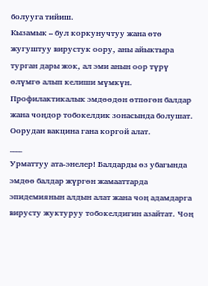болууга тийиш.
Кызамык – бул коркунучтуу жана өтө жугуштуу вирустук оору, аны айыктыра турган дары жок, ал эми анын оор түрү өлүмгө алып келиши мүмкүн.
Профилактикалык эмдөөдөн өтпөгөн балдар жана чоңдор тобокелдик зонасында болушат. Оорудан вакцина гана коргой алат.
____
Урматтуу ата-энелер! Балдарды өз убагында эмдөө балдар жүргөн жамааттарда эпидемиянын алдын алат жана чоң адамдарга вирусту жуктуруу тобокелдигин азайтат. Чоң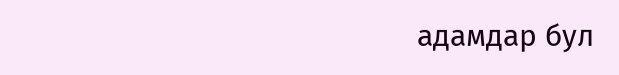адамдар бул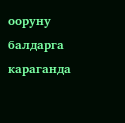ооруну балдарга караганда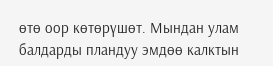өтө оор көтөрүшөт. Мындан улам балдарды пландуу эмдөө калктын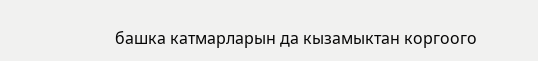башка катмарларын да кызамыктан коргоого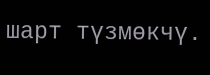шарт түзмөкчү.